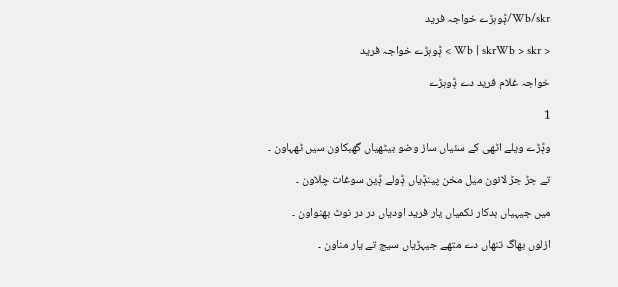Wb/skr/ݙوہڑے خواجہ فرید

< Wb | skrWb > skr > ݙوہڑے خواجہ فرید

خواجہ غلام فرید دے ݙوہڑے

1

وݙڑے ویلے اٹھی کے سئیاں ساز وضو بیٹھیاں گھبکاون سیں ٹھہاون ۔

تے جڑ جڑ لانون میل مخن پینݙیاں ݙولے ݙین سوغات چلاون ۔

میں جیہیاں بدکار نکمیاں یار فرید اودیاں در در نوٹ بھنواون ۔

ازلوں بھاگ تنھاں دے متھے جیہڑیاں سیج تے یار مناون ۔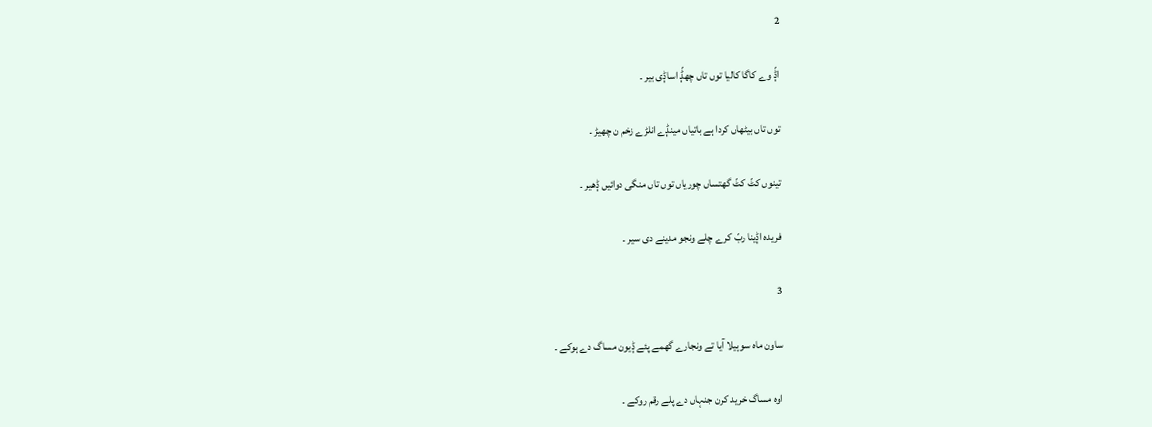2

اݙّ وے کاگا کالیا توں تاں چھݙّ اساݙی بیر ۔

توں تاں بیٹھاں کردا ہے باتیاں مینݙے انلڑے زخم ن چھیڑ ۔

تینوں کٹّ کٹّ گھتساں چوریاں توں تاں منگی دوائیں ݙھیر ۔

فریدہ اݙینا ربّ کرے چلے ونجو مدینے دی سیر ۔

3

ساون ماہ سوہیلا آیا تے ونجارے گھمے پئے ݙیون مساگ دے ہوکے ۔

اوہ مساگ خرید کرن جنہاں دے پلے رقم روکے ۔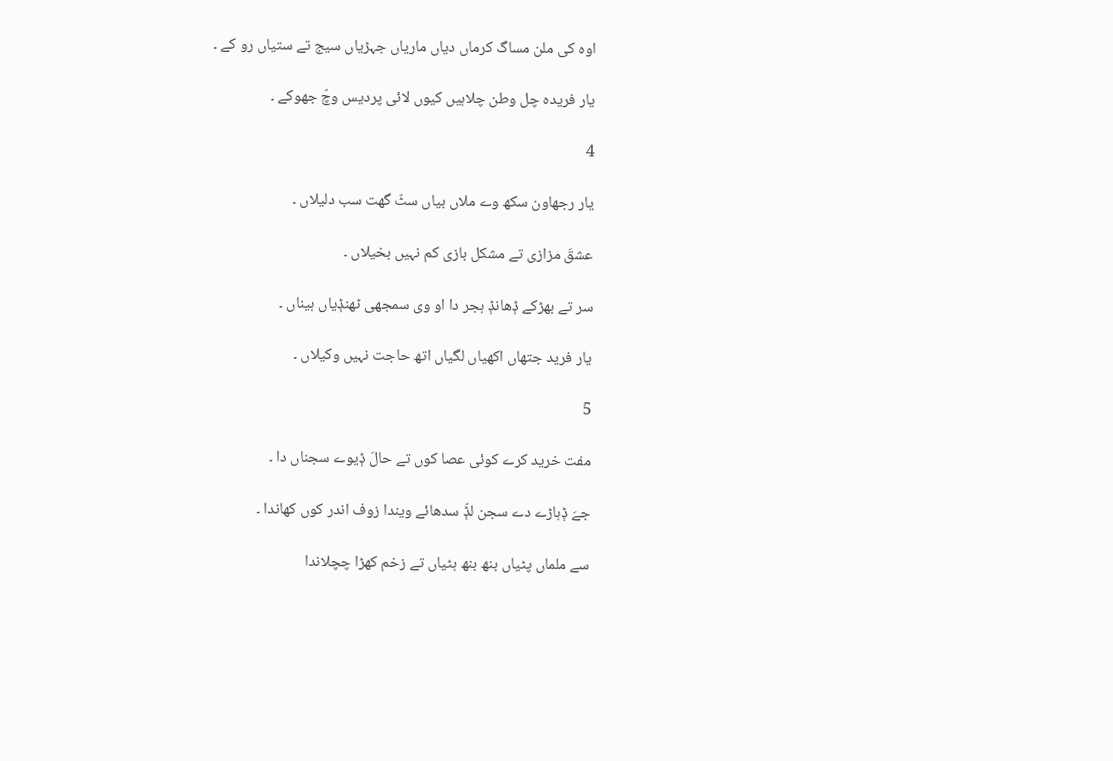اوہ کی ملن مساگ کرماں دیاں ماریاں جہڑیاں سیج تے ستیاں رو کے ۔

یار فریدہ چل وطن چلاہیں کیوں لائی پردیس وچّ جھوکے ۔

4

یار رجھاون سکھ وے ملاں بیاں سٹّ گھت سب دلیلاں ۔

عشقَ مزازی تے مشکل بازی کم نہیں بخیلاں ۔

سر تے بھڑکے ݙھانݙ ہجر دا او وی سمجھی ٹھنݙیاں ہیناں ۔

یار فرید جتھاں اکھیاں لگیاں اتھ حاجت نہیں وکیلاں ۔

5

مفت خرید کرے کوئی عصا کوں تے حالَ ݙیوے سجناں دا ۔

جےَ ݙہاڑے دے سجن لݙّ سدھائے ویندا زوف اندر کوں کھاندا ۔

سے ملماں پٹیاں بنھ بنھ ہٹیاں تے زخم کھڑا چچلاندا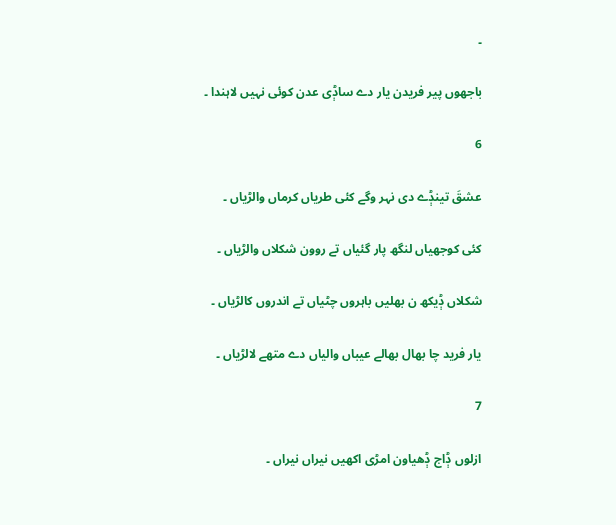۔

باجھوں پیر فریدن یار دے ساݙی عدن کوئی نہیں لاہندا ۔

6

عشقَ تینݙے دی نہر وگے کئی طریاں کرماں والڑیاں ۔

کئی کوجھیاں لنگھ پار گئیاں تے روون شکلاں والڑیاں ۔

شکلاں ݙیکھ ن بھلیں باہروں چٹیاں تے اندروں کالڑیاں ۔

یار فرید چا بھال بھالے عیباں والیاں دے متھے لالڑیاں ۔

7

ازلوں ݙاج ݙھیاون امڑی اکھیں نیراں نیراں ۔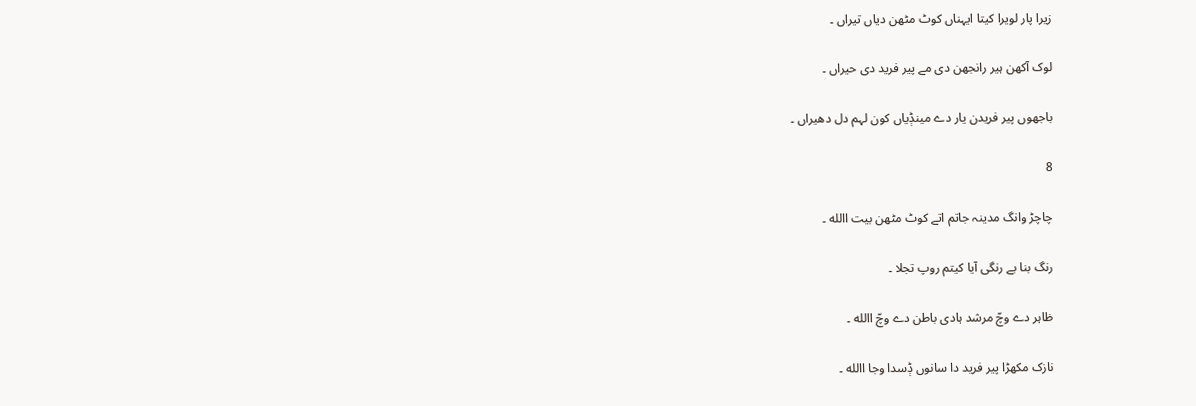زیرا پار لویرا کیتا ایہناں کوٹ مٹھن دیاں تیراں ۔

لوک آکھن ہیر رانجھن دی مے پیر فرید دی حیراں ۔

باجھوں پیر فریدن یار دے مینݙیاں کون لہم دل دھیراں ۔

8

چاچڑ وانگ مدینہ جاتم اتے کوٹ مٹھن بیت االله ۔

رنگ بنا بے رنگی آیا کیتم روپ تجلا ۔

ظاہر دے وچّ مرشد ہادی باطن دے وچّ االله ۔

نازک مکھڑا پیر فرید دا سانوں ݙسدا وجا االله ۔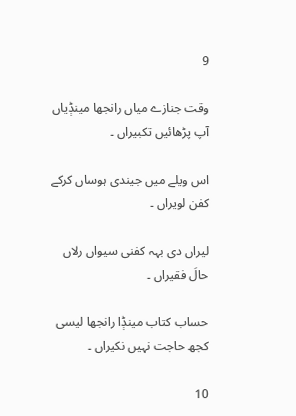9

وقت جنازے میاں رانجھا مینݙیاں آپ پڑھائیں تکبیراں ۔

اس ویلے میں جیندی ہوساں کرکے کفن لویراں ۔

لیراں دی بہہ کفنی سیواں رلاں حالَ فقیراں ۔

حساب کتاب مینݙا رانجھا لیسی کجھ حاجت نہیں نکیراں ۔

10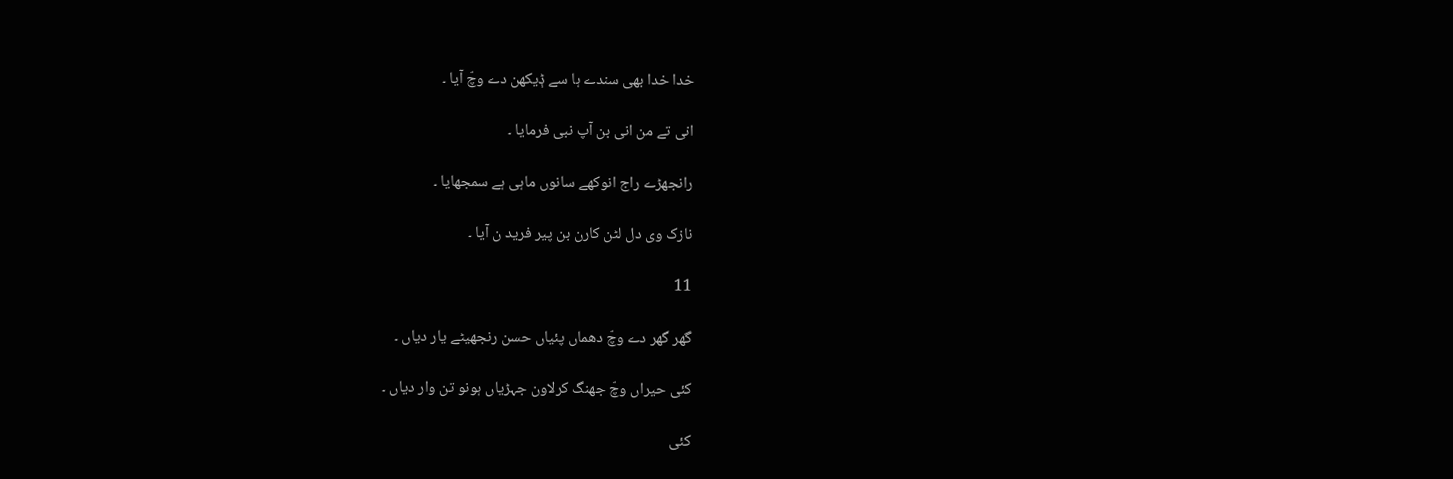خدا خدا بھی سندے ہا سے ݙیکھن دے وچّ آیا ۔

انی تے من انی بن آپ نبی فرمایا ۔

رانجھڑے راج انوکھے سانوں ماہی ہے سمجھایا ۔

نازک وی دل لٹن کارن بن پیر فرید ن آیا ۔

11

گھر گھر دے وچّ دھماں پئیاں حسن رنجھیٹے یار دیاں ۔

کئی حیراں وچّ جھنگ کرلاون جہڑیاں ہونو تن وار دیاں ۔

کئی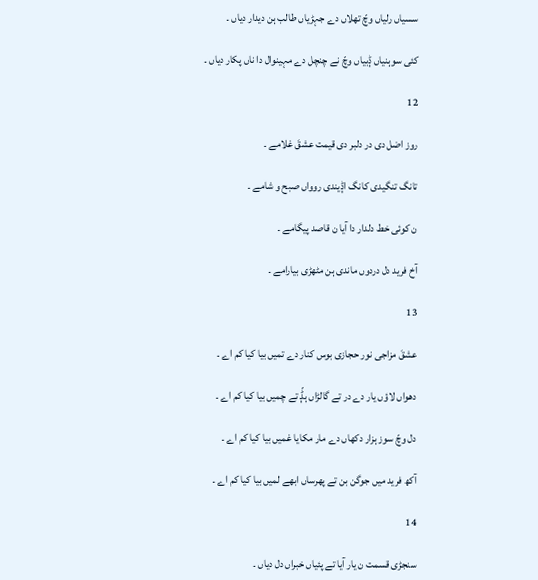سسیاں رلیاں وچّ تھلاں دے جہڑیاں طالب ہن دیدار دیاں ۔

کئی سوہنیاں ݙبیاں وچّ نے چنچل دے مہینوال دا ناں پکار دیاں ۔

12

روز اضل دی در دلبر دی قیمت عشقَ غلامے ۔

تانگ تنگیدی کانگ اݙیندی روواں صبح و شامے ۔

ن کوئی خط دلدار دا آیا ن قاصد پیگامے ۔

آخ فرید دل دردوں ماندی ہن مٹھڑی بیارامے ۔

13

عشقَ مزاجی نور حجازی بوس کنار دے تمیں بیا کیا کم اے ۔

دھواں لاؤں یار دے در تے گالڑاں ہݙّ تے چمیں بیا کیا کم اے ۔

دل وچّ سوز ہزار دکھاں دے مار مکایا غمیں بیا کیا کم اے ۔

آکھ فرید میں جوگن بن تے پھرساں ابھے لمیں بیا کیا کم اے ۔

14

سنجڑی قسمت ن یار آیا تے پئیاں خبراں دل دیاں ۔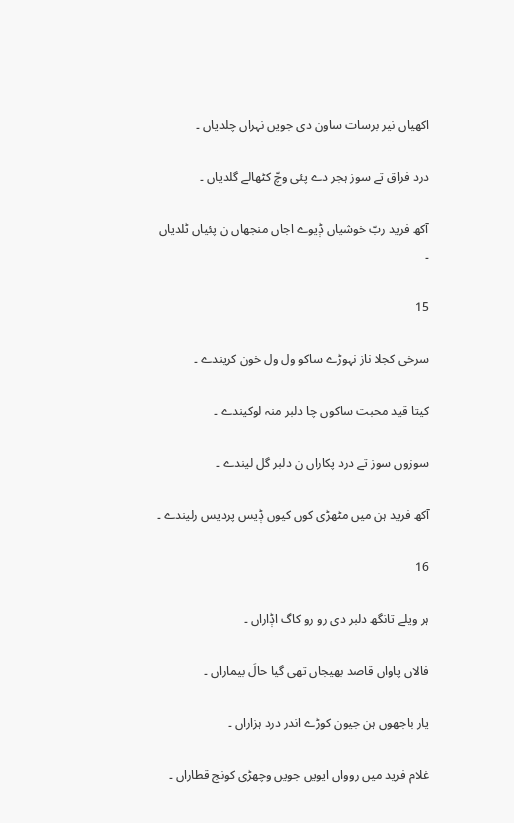اکھیاں نیر برسات ساون دی جویں نہراں چلدیاں ۔

درد فراق تے سوز ہجر دے پئی وچّ کٹھالے گلدیاں ۔

آکھ فرید ربّ خوشیاں ݙیوے اجاں منجھاں ن پئیاں ٹلدیاں ۔

15

سرخی کجلا ناز نہوڑے ساکو ول ول خون کریندے ۔

کیتا قید محبت ساکوں چا دلبر منہ لوکیندے ۔

سوزوں سوز تے درد پکاراں ن دلبر گل لیندے ۔

آکھ فرید ہن میں مٹھڑی کوں کیوں ݙیس پردیس رلیندے ۔

16

ہر ویلے تانگھ دلبر دی رو رو کاگ اݙاراں ۔

فالاں پاواں قاصد بھیجاں تھی گیا حالَ بیماراں ۔

یار باجھوں ہن جیون کوڑے اندر درد ہزاراں ۔

غلام فرید میں روواں ایویں جویں وچھڑی کونج قطاراں ۔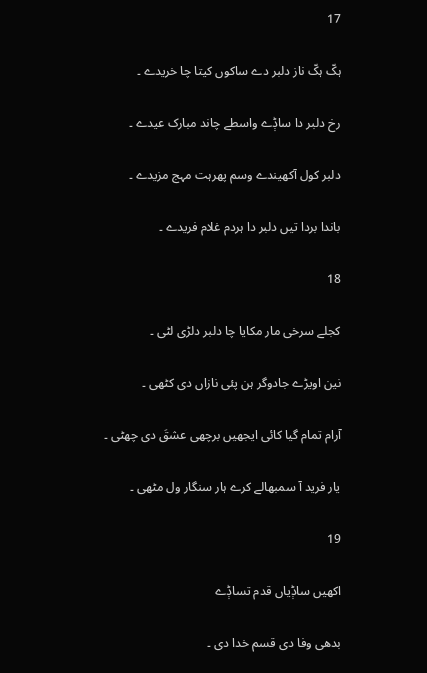17

ہکّ ہکّ ناز دلبر دے ساکوں کیتا چا خریدے ۔

رخ دلبر دا ساݙے واسطے چاند مبارک عیدے ۔

دلبر کول آکھیندے وسم پھرہت مہج مزیدے ۔

باندا بردا تیں دلبر دا ہردم غلام فریدے ۔

18

کجلے سرخی مار مکایا چا دلبر دلڑی لٹی ۔

نین اویڑے جادوگر ہن پئی نازاں دی کٹھی ۔

آرام تمام گیا کائی ایجھیں برچھی عشقَ دی چھٹی ۔

یار فرید آ سمبھالے کرے ہار سنگار ول مٹھی ۔

19

اکھیں ساݙیاں قدم تساݙے

بدھی وفا دی قسم خدا دی ۔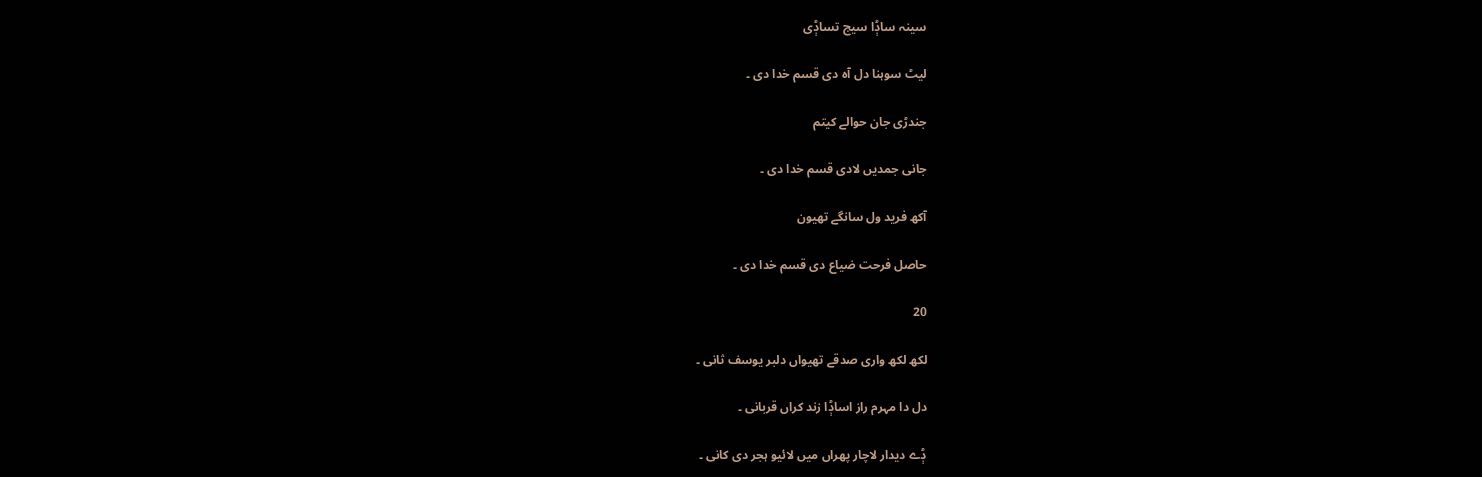سینہ ساݙا سیج تساݙی

لیٹ سوہنا دل آہ دی قسم خدا دی ۔

جندڑی جان حوالے کیتم

جانی جمدیں لادی قسم خدا دی ۔

آکھ فرید ول سانگے تھیون

حاصل فرحت ضیاع دی قسم خدا دی ۔

20

لکھ لکھ واری صدقے تھیواں دلبر یوسف ثانی ۔

دل دا مہرم راز اساݙا زند کراں قربانی ۔

ݙے دیدار لاچار پھراں میں لائیو ہجر دی کانی ۔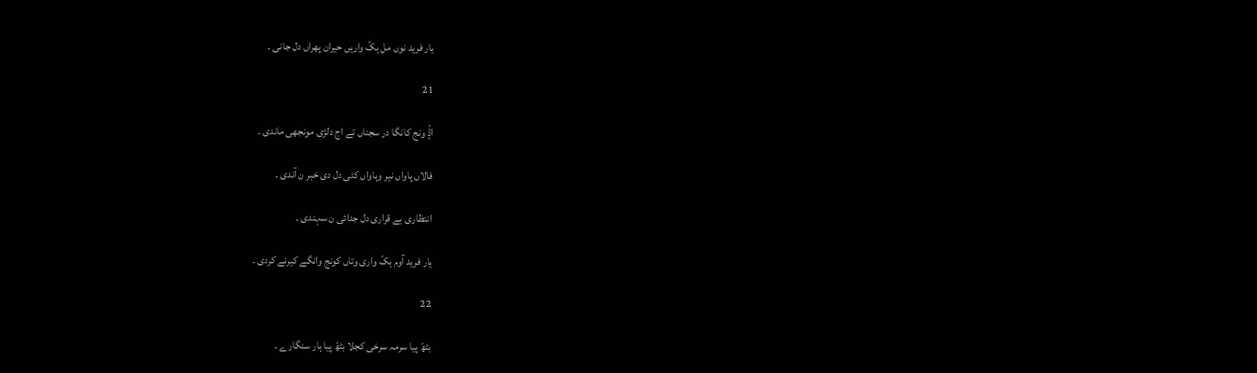یار فرید نوں مل ہکّ واریں حیران پھراں دل جانی ۔

21

اݙّ ونج کانگا در سجناں تے اج دلڑی مونجھی ماندی ۔

فالاں پاواں نیر وہاواں کئی دل دی خبر ن آندی ۔

انتظاری بے قراری دل جدائی ن سہندی ۔

یار فرید آوم ہکّ واری وتاں کونج وانگے کیرنے کردی ۔

22

بٹھّ پیا سرمہ سرخی کجلا بٹھّ پیا ہار سنگارے ۔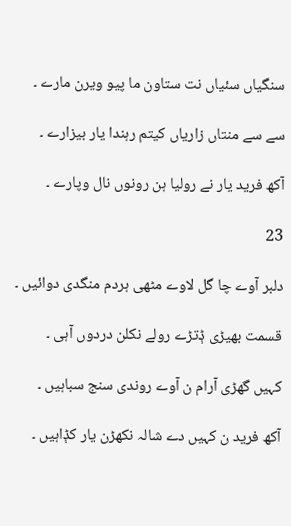سنگیاں سئیاں نت ستاون ما پیو ویرن مارے ۔

سے سے منتاں زاریاں کیتم رہندا یار بیزارے ۔

آکھ فرید یار نے رولیا ہن رونوں نال وپارے ۔

23

دلبر آوے چا گل لاوے مٹھی ہردم منگدی دوائیں ۔

قسمت بھیڑی ݙتڑے رولے نکلن دردوں آہی ۔

کہیں گھڑی آرام ن آوے روندی سنج سباہیں ۔

آکھ فرید ن کہیں دے شالہ نکھڑن یار کݙاہیں ۔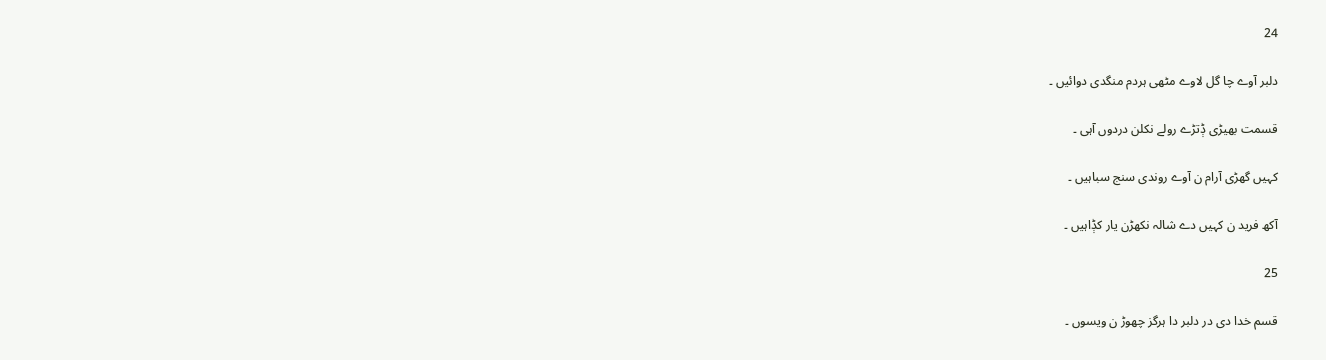24

دلبر آوے چا گل لاوے مٹھی ہردم منگدی دوائیں ۔

قسمت بھیڑی ݙتڑے رولے نکلن دردوں آہی ۔

کہیں گھڑی آرام ن آوے روندی سنج سباہیں ۔

آکھ فرید ن کہیں دے شالہ نکھڑن یار کݙاہیں ۔

25

قسم خدا دی در دلبر دا ہرگز چھوڑ ن ویسوں ۔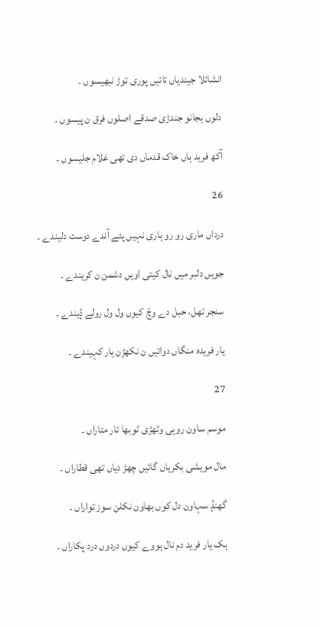انشائلا جیندیاں تائیں پوری توڑ نبھیسوں ۔

دلوں بجانو جندڑی صدقے اصلوں فرق ن پیسوں ۔

آکھ فرید ہاں خاک قدماں دی تھی غلام جلیسوں ۔

26

درداں ماری رو رو ہاری نہیں پئے آندے دوست دلیندے ۔

جویں دلبر میں نال کیتی اویں دشمن ن کریندے ۔

سنجر تھل، حبل دے وچّ کیوں ول ول رولے ݙیندے ۔

یار فریدہ منگاں دوائیں ن نکھڑن یار کہیندے ۔

27

موسم ساون روہی وٹھڑی ٹوبھا تار متاراں ۔

مال مویشی بکریاں گائیں چھڑ دیاں تھی قطاراں ۔

گھنݙ سہاون دل کوں بھاون نکلن سوز تواراں ۔

ہک یار فرید دم نال ہووے کیوں دردوں درد پکاراں ۔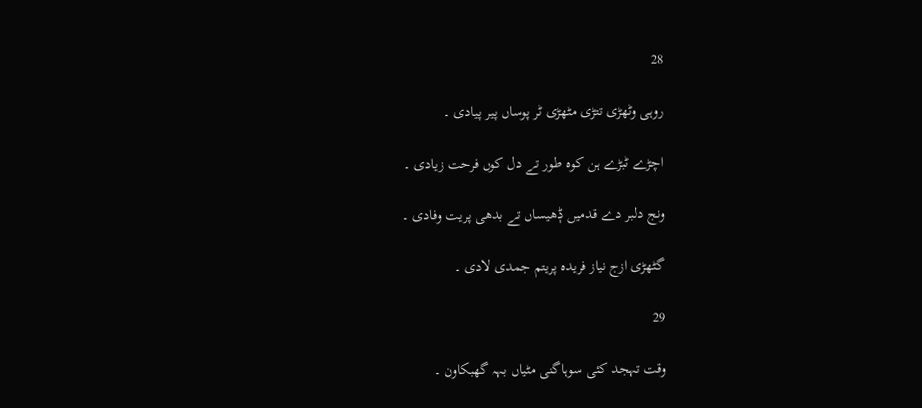28

روہی وٹھڑی تتڑی مٹھڑی ٹر پوساں پیر پیادی ۔

اچڑے ٹبڑے ہن کوہ طور تے دل کوں فرحت زیادی ۔

ونج دلبر دے قدمیں ݙھیساں تے بدھی پریت وفادی ۔

گٹھڑی ازج نیاز فریدہ پریتم جمدی لادی ۔

29

وقت تہجد کئی سوہاگنی مٹیاں بہہ گھبکاون ۔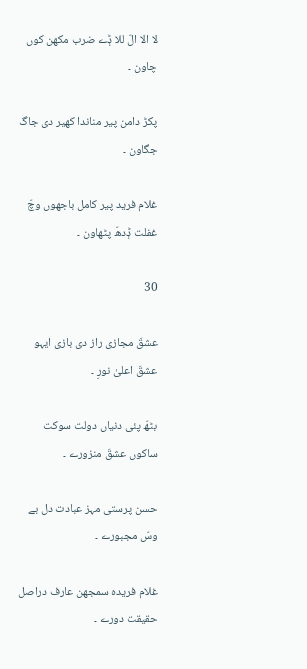لا الا الّ للا ݙے ضرب مکھن کوں چاون ۔

پکڑ دامن پیر مناندا کھیر دی جاگ جگاون ۔

غلام فرید پیر کامل باجھوں وچّ غفلت ݙدھّ پٹھاون ۔

30

عشقَ مجازی راز دی بازی ایہو عشقَ اعلیٰ نورِ ۔

بٹھّ پئی دنیاں دولت سوکت ساکوں عشقَ منزورے ۔

حسن پرستی مہز عبادت دل بے وسّ مجبورے ۔

غلام فریدہ سمجھن عارف دراصل حقیقت دورے ۔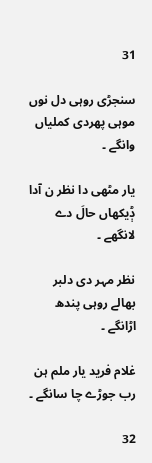31

سنجڑی روہی دل نوں موہی پھردی کملیاں وانگے ۔

یار مٹھی دا نظر ن آدا ݙیکھاں حالَ دے لانگھے ۔

نظر مہر دی دلبر بھالے روہی پندھ اڑانگے ۔

غلام فرید یار ملم ہن رب جوڑے چا سانگے ۔

32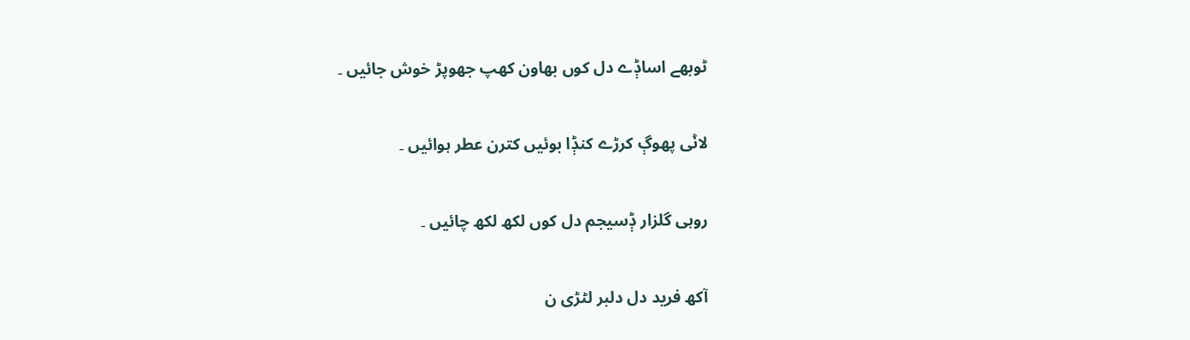ٹوبھے اساݙے دل کوں بھاون کھپ جھوپڑ خوش جائیں ۔

لاݨی پھوڳ کرڑے کنݙا بوئیں کترن عطر ہوائیں ۔

روہی گلزار ݙسیجم دل کوں لکھ لکھ چائیں ۔

آکھ فرید دل دلبر لٹڑی ن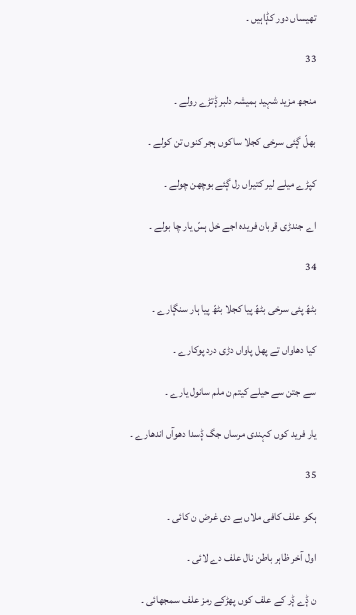تھیساں دور کݙاہیں ۔

33

منجھ مزید شہید ہمیشہ دلبر ݙتڑے رولے ۔

بھلّ ڳئی سرخی کجلا ساکوں ہجر کنوں تن کولے ۔

کپڑے میلے لیر کتیراں رل ڳئے بوچھن چولے ۔

اے جندڑی قربان فریدہ اجے خل ہسّ یار چا بولے ۔

34

بٹھّ پئی سرخی بٹھّ پیا کجلا بٹھّ پیا ہار سنڳارے ۔

کیا دھاواں تے پھل پاواں دڑی درد پوکارے ۔

سے جتن سے حیلے کیتم ن ملم سانول یارے ۔

یار فرید کوں کہندی مرساں جگ ݙسدا دھوآں اندھارے ۔

35

ہکو علف کافی ملاں بے دی غرض ن کائی ۔

اول آخر ظاہر باطن نال علف دے لائی ۔

ن ݙے ݙر کے علف کوں پھڑکے رمز علف سمجھائی ۔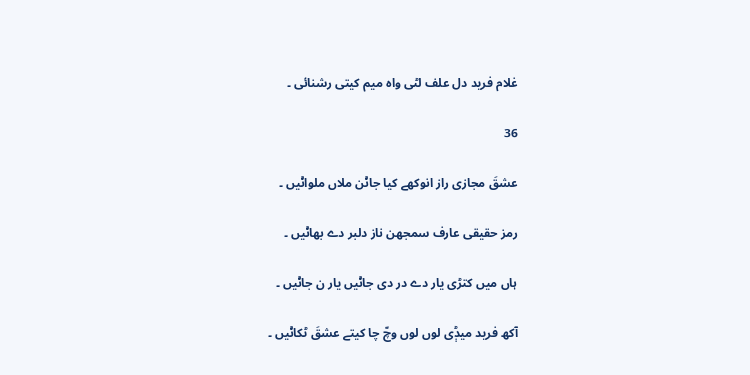غلام فرید دل علف لٹی واہ میم کیتی رشنائی ۔

36

عشقَ مجازی راز انوکھے کیا جاݨن ملاں ملواݨیں ۔

رمز حقیقی عارف سمجھن ناز دلبر دے بھاݨیں ۔

ہاں میں کتڑی یار دے در دی جاݨیں یار ن جاݨیں ۔

آکھ فرید میݙی لوں لوں وچّ چا کیتے عشقَ ٹکاݨیں ۔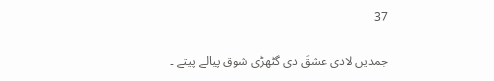37

جمدیں لادی عشقَ دی گٹھڑی شوق پیالے پیتے ۔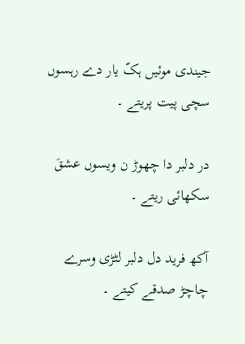جیندی موئیں ہکّ یار دے رہسوں سچی پیت پریتے ۔

در دلبر دا چھوڑ ن ویسوں عشقَ سکھائی ریتے ۔

آکھ فرید دل دلبر لٹڑی وسرے چاچڑ صدقے کیتے ۔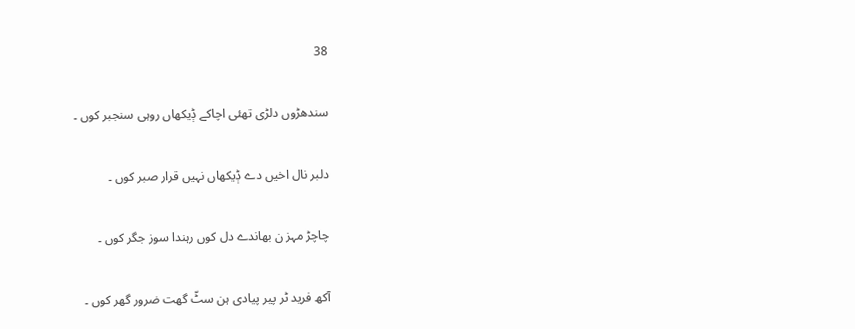38

سندھڑوں دلڑی تھئی اچاکے ݙیکھاں روہی سنجبر کوں ۔

دلبر نال اخیں دے ݙیکھاں نہیں قرار صبر کوں ۔

چاچڑ مہز ن بھاندے دل کوں رہندا سوز جگر کوں ۔

آکھ فرید ٹر پیر پیادی ہن سٹّ گھت ضرور گھر کوں ۔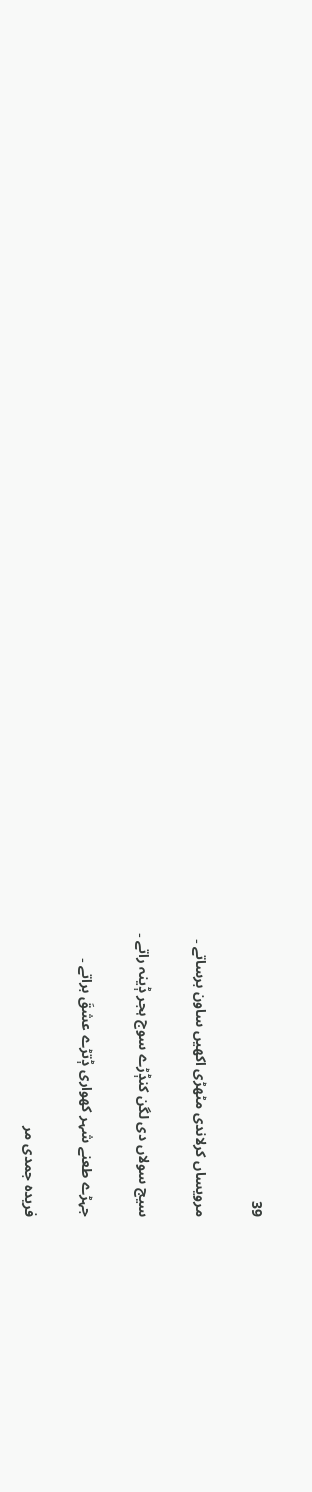39

مرویساں کرلاندی مٹھڑی اکھیں ساون برساتے ۔

سیج سولاں دی لگن کنݙڑے سوج ہجر ݙینہ راتے ۔

جہڑے طعنے شہر کھواری ݙتڑے عشقَ براتے ۔

فریدہ جمدی مر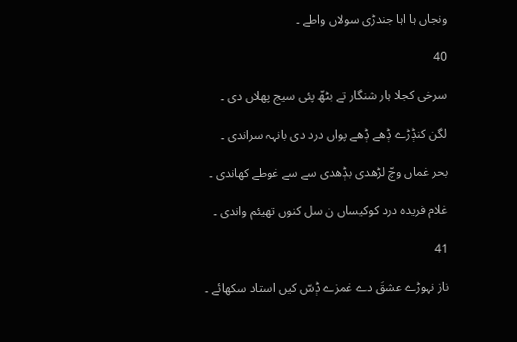ونجاں ہا اہا جندڑی سولاں واطے ۔

40

سرخی کجلا ہار شنگار تے بٹھّ پئی سیج پھلاں دی ۔

لگن کنݙڑے ݙھے ݙھے پواں درد دی بانہہ سراندی ۔

بحر غماں وچّ لڑھدی بݙھدی سے سے غوطے کھاندی ۔

غلام فریدہ درد کوکیساں ن سل کنوں تھیئم واندی ۔

41

ناز نہوڑے عشقَ دے غمزے ݙسّ کیں استاد سکھائے ۔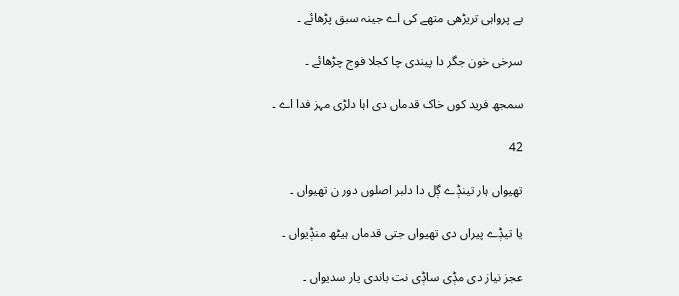بے پرواہی تریڑھی متھے کی اے جینہ سبق پڑھائے ۔

سرخی خون جگر دا پیندی چا کجلا فوج چڑھائے ۔

سمجھ فرید کوں خاک قدماں دی اہا دلڑی مہز فدا اے ۔

42

تھیواں ہار تینݙے ڳل دا دلبر اصلوں دور ن تھیواں ۔

یا تیݙے پیراں دی تھیواں جتی قدماں ہیٹھ منݙیواں ۔

عجز نیاز دی مݙی ساݙی نت باندی یار سدیواں ۔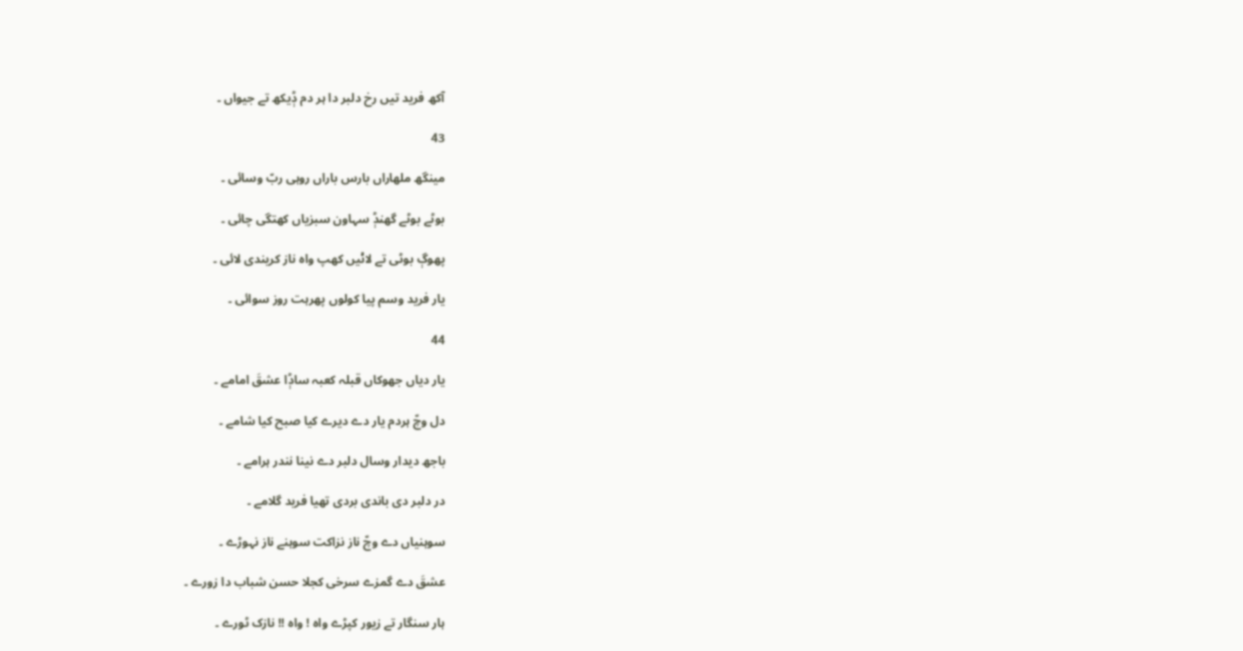آکھ فرید تیں رخ دلبر دا ہر دم ݙیکھ تے جیواں ۔

43

مینگھ ملھاراں بارس باراں روہی ربّ وسائی ۔

بوٹے بوٹے گھنݙ سہاون سبزیاں کھتگی چائی ۔

پھوڳ بوٹی تے لاݨیں کھپ واہ ناز کریندی لائی ۔

یار فرید وسم پیا کولوں پھرہت روز سوائی ۔

44

یار دیاں جھوکاں قبلہ کعبہ ساݙا عشقَ امامے ۔

دل وچّ ہردم یار دے دیرے کیا صبح کیا شامے ۔

باجھ دیدار وسال دلبر دے نینا نندر ہرامے ۔

در دلبر دی باندی بردی تھیا فرید گلامے ۔

سوہنیاں دے وچّ ناز نزاکت سوہنے ناز نہوڑے ۔

عشقَ دے گمزے سرخی کجلا حسن شباب دا زورے ۔

ہار سنگار تے زیور کپڑے واہ ! واہ !! نازک ٹورے ۔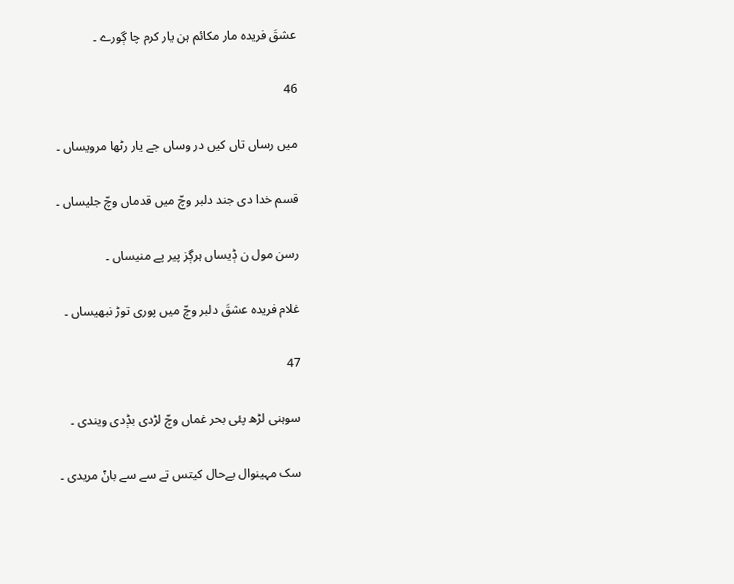عشقَ فریدہ مار مکائم ہن یار کرم چا ڳورے ۔

46

میں رساں تاں کیں در وساں جے یار رٹھا مرویساں ۔

قسم خدا دی جند دلبر وچّ میں قدماں وچّ جلیساں ۔

رسن مول ن ݙیساں ہرڳز پیر پے منیساں ۔

غلام فریدہ عشقَ دلبر وچّ میں پوری توڑ نبھیساں ۔

47

سوہنی لڑھ پئی بحر غماں وچّ لڑدی بݙدی ویندی ۔

سک مہینوال بےحال کیتس تے سے سے باݨ مریدی ۔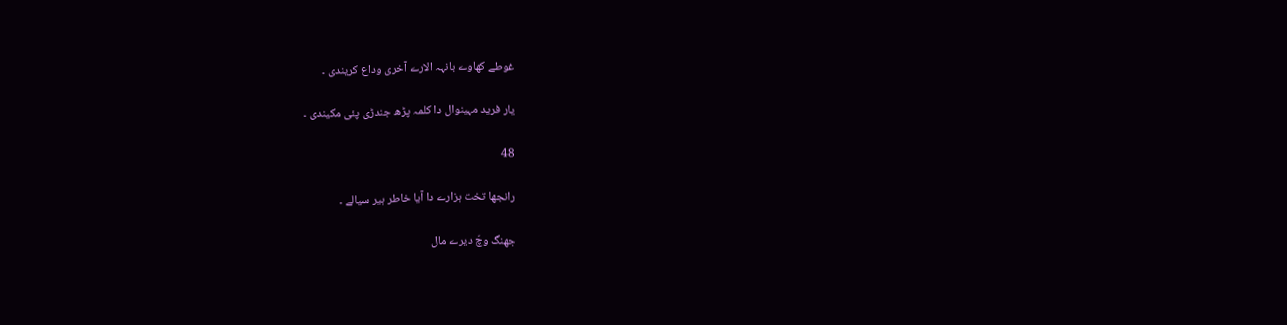غوطے کھاوے بانہہ الارے آخری وداع کریندی ۔

یار فرید مہینوال دا کلمہ پڑھ جندڑی پئی مکیندی ۔

48

رانجھا تخت ہزارے دا آیا خاطر ہیر سیالے ۔

جھنگ وچّ دیرے مال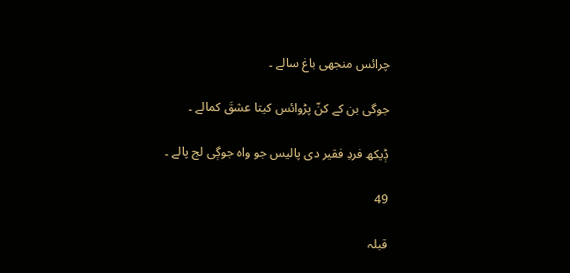چرائس منجھی باغ سالے ۔

جوگی بن کے کنّ پڑوائس کیتا عشقَ کمالے ۔

ݙیکھ فردِ فقیر دی پالیس جو واہ جوڳی لج پالے ۔

49

قبلہ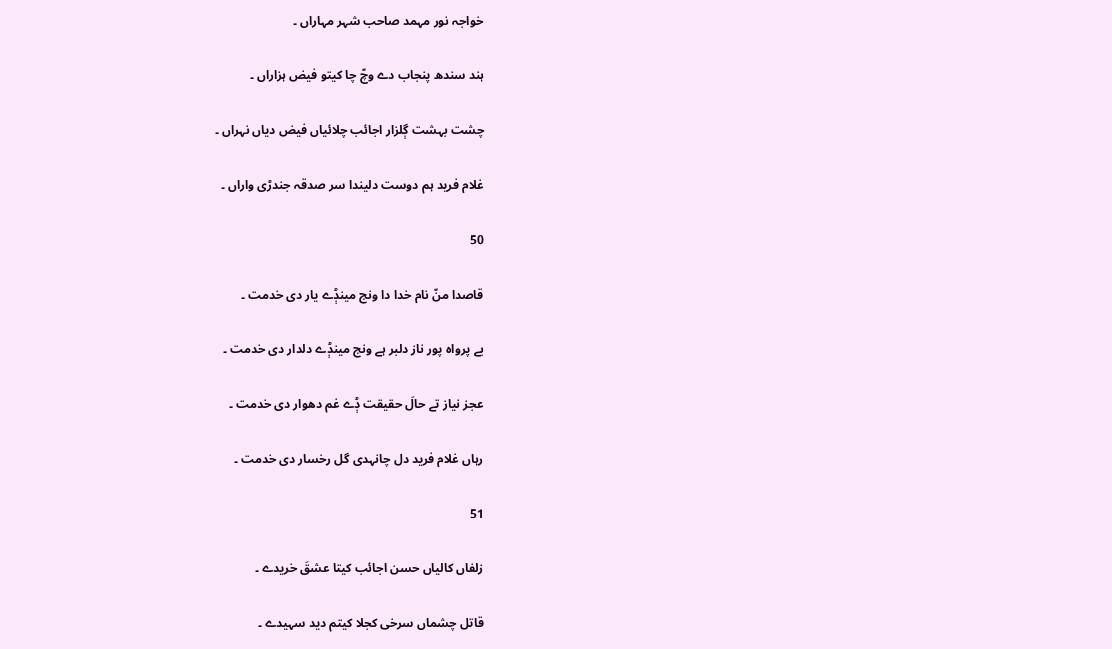خواجہ نور مہمد صاحب شہر مہاراں ۔

ہند سندھ پنجاب دے وچّ چا کیتو فیض ہزاراں ۔

چشت بہشت ڳلزار اجائب چلائیاں فیض دیاں نہراں ۔

غلام فرید ہم دوست دلیندا سر صدقہ جندڑی واراں ۔

50

قاصدا منّ نام خدا دا ونج مینݙے یار دی خدمت ۔

بے پرواہ پور ناز دلبر ہے ونج مینݙے دلدار دی خدمت ۔

عجز نیاز تے حالَ حقیقت ݙے غم دھوار دی خدمت ۔

رہاں غلام فرید دل چانہدی گل رخسار دی خدمت ۔

51

زلفاں کالیاں حسن اجائب کیتا عشقَ خریدے ۔

قاتل چشماں سرخی کجلا کیتم دید سہیدے ۔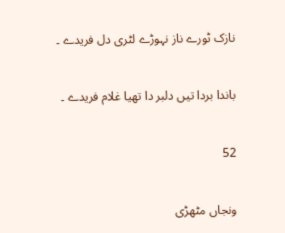نازک ٹورے ناز نہوڑے لٹری دل فریدے ۔

باندا بردا تیں دلبر دا تھیا غلام فریدے ۔

52

ونجاں مٹھڑی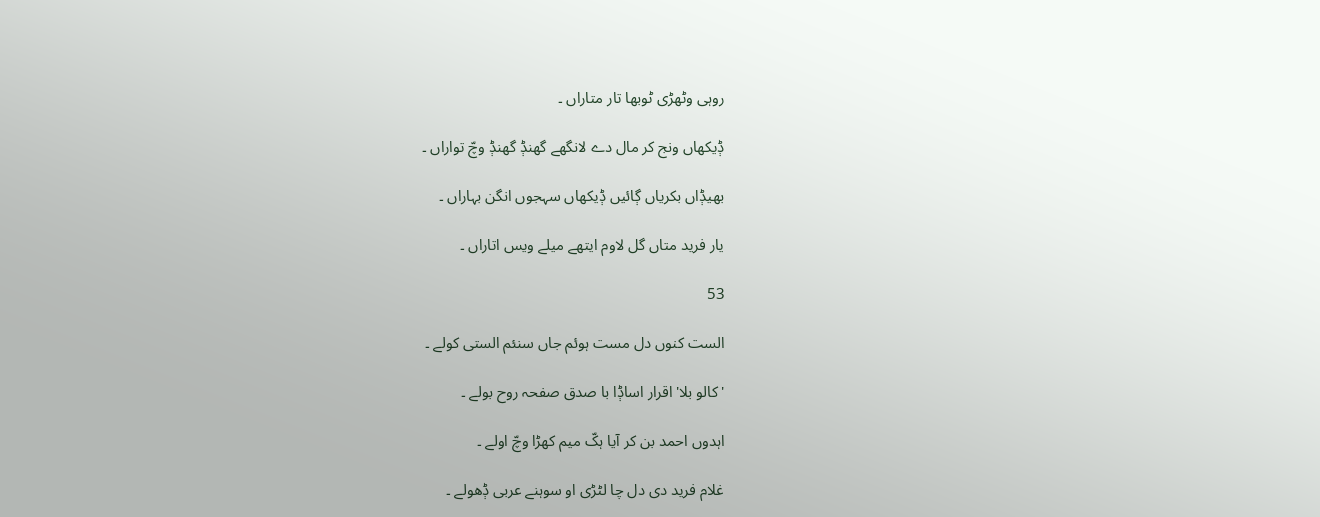روہی وٹھڑی ٹوبھا تار متاراں ۔

ݙیکھاں ونج کر مال دے لانگھے گھنݙ گھنݙ وچّ تواراں ۔

بھیݙاں بکریاں ڳائیں ݙیکھاں سہجوں انگن بہاراں ۔

یار فرید متاں گل لاوم ایتھے میلے ویس اتاراں ۔

53

الست کنوں دل مست ہوئم جاں سنئم الستی کولے ۔

'کالو بلا' اقرار اساݙا با صدق صفحہ روح بولے ۔

اہدوں احمد بن کر آیا ہکّ میم کھڑا وچّ اولے ۔

غلام فرید دی دل چا لٹڑی او سوہنے عربی ݙھولے ۔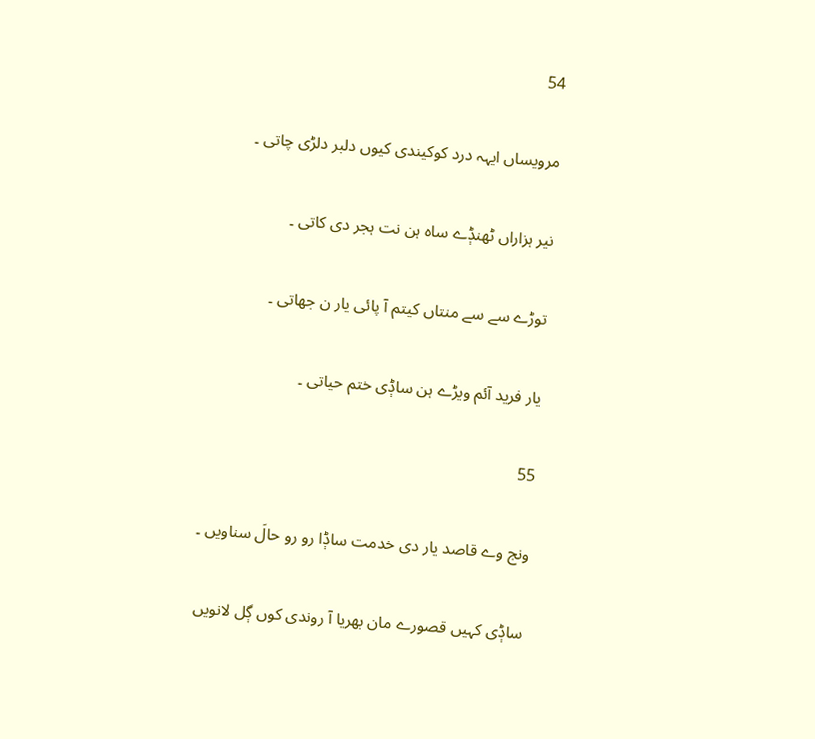54

مرویساں ایہہ درد کوکیندی کیوں دلبر دلڑی چاتی ۔

نیر ہزاراں ٹھنݙے ساہ ہن نت ہجر دی کاتی ۔

توڑے سے سے منتاں کیتم آ پائی یار ن جھاتی ۔

یار فرید آئم ویڑے ہن ساݙی ختم حیاتی ۔

55

ونج وے قاصد یار دی خدمت ساݙا رو رو حالَ سناویں ۔

ساݙی کہیں قصورے مان بھریا آ روندی کوں ڳل لانویں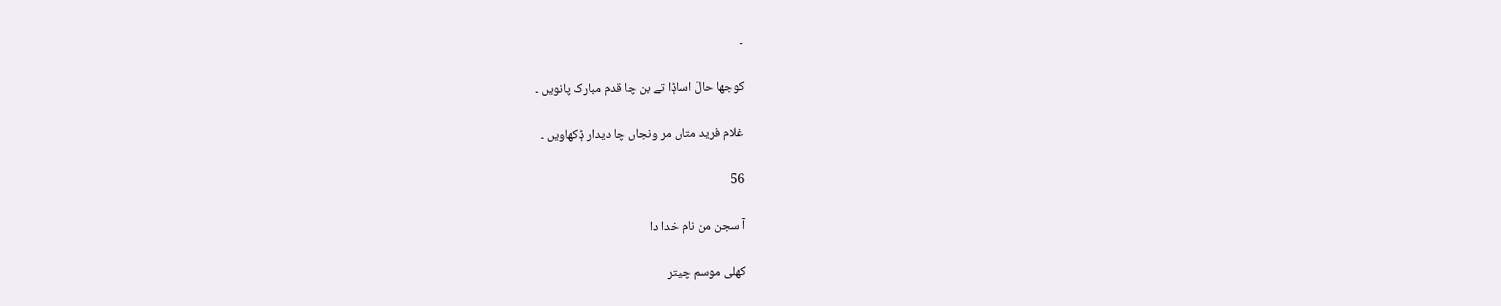۔

کوجھا حالَ اساݙا تے بن چا قدم مبارک پانویں ۔

غلام فرید متاں مر ونجاں چا دیدار ݙکھاویں ۔

56

آ سجن من نام خدا دا

کھلی موسم چیتر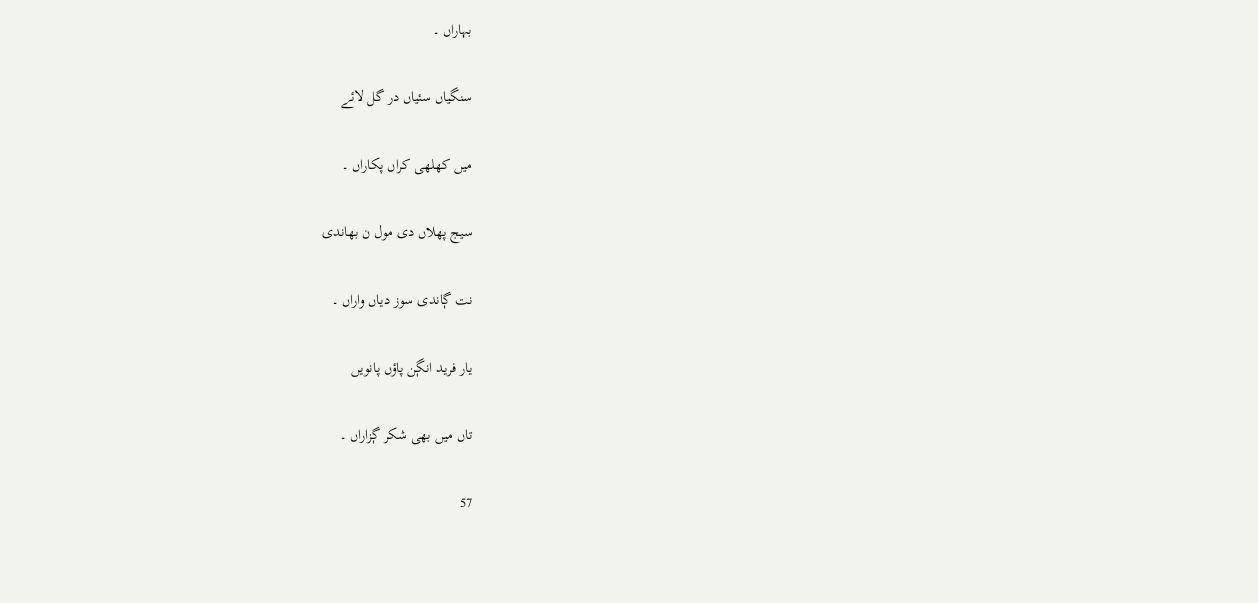بہاراں ۔

سنگیاں سئیاں در گل لائے

میں کھلھی کراں پکاراں ۔

سیج پھلاں دی مول ن بھاندی

نت ڳاندی سوز دیاں واراں ۔

یار فرید انڳن پاؤں پانویں

تاں میں بھی شکر ڳزاراں ۔

57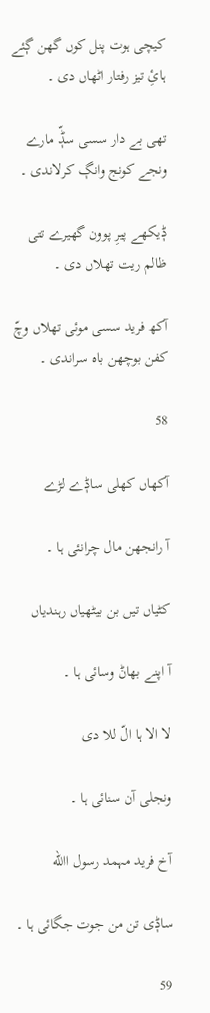کیچی ہوت پنل کوں گھن ڳئے ہائِ تیز رفتار اٹھاں دی ۔

تھی بے دار سسی سݙّ مارے ونجے کونج وانڳ کرلاندی ۔

ݙیکھے پیرِ پوون گھیرے تتی ظالم ریت تھلاں دی ۔

آکھ فرید سسی موئی تھلاں وچّ کفن بوچھن باہ سراندی ۔

58

آکھاں کھلی ساݙے لڑے

آ رانجھن مال چرانئی ہا ۔

کٹیاں تیں بن بیٹھیاں رہندیاں

آ اپنے بھاݨ وسائی ہا ۔

لا الا ہا الّ للا دی

ونجلی آن سنائی ہا ۔

آخ فرید مہمد رسول االله

ساݙی تن من جوت جگائی ہا ۔

59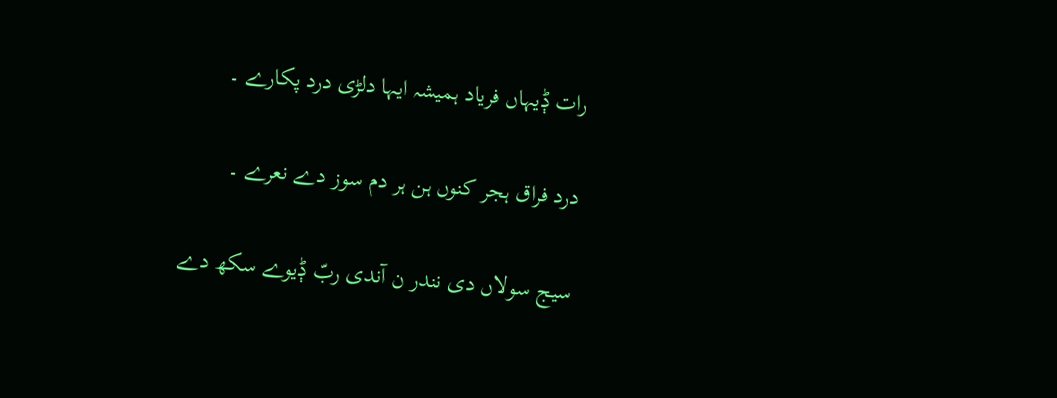رات ݙیہاں فریاد ہمیشہ ایہا دلڑی درد پکارے ۔

درد فراق ہجر کنوں ہن ہر دم سوز دے نعرے ۔

سیج سولاں دی نندر ن آندی ربّ ݙیوے سکھ دے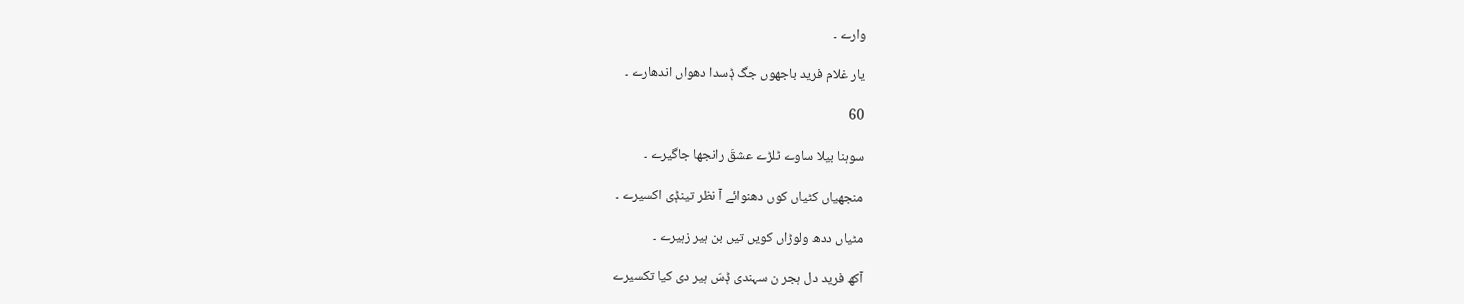وارے ۔

یار غلام فرید باجھوں جگ ݙسدا دھواں اندھارے ۔

60

سوہنا بیلا ساوے ٹلڑے عشقَ رانجھا جاگیرے ۔

منجھیاں کٹیاں کوں دھنوائے آ نظر تینݙی اکسیرے ۔

مٹیاں ددھ ولوڑاں کویں تیں بن ہیر زہیرے ۔

آکھ فرید دل ہجر ن سہندی ݙسّ ہیر دی کیا تکسیرے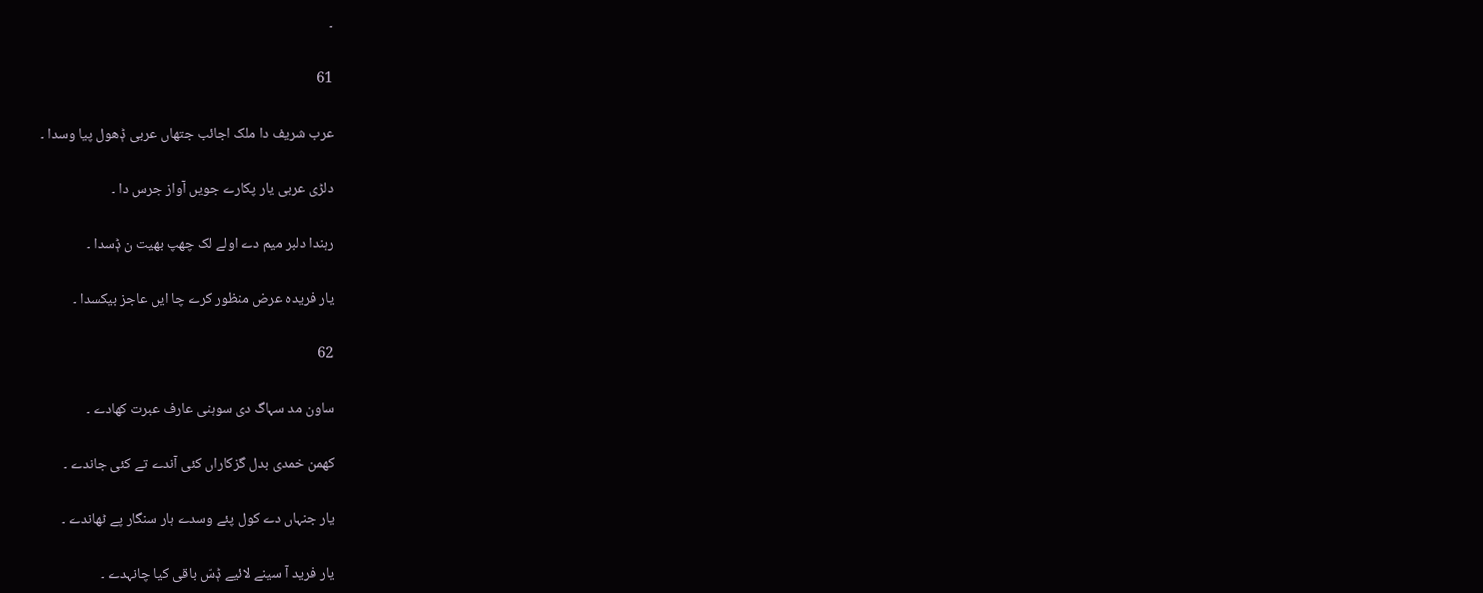۔

61

عرب شریف دا ملک اجائب جتھاں عربی ݙھول پیا وسدا ۔

دلڑی عربی یار پکارے جویں آواز جرس دا ۔

رہندا دلبر میم دے اولے لک چھپ بھیت ن ݙسدا ۔

یار فریدہ عرض منظور کرے چا ایں عاجز بیکسدا ۔

62

ساون مد سہاگ دی سوہنی عارف عبرت کھادے ۔

کھمن خمدی بدل گزکاراں کئی آندے تے کئی جاندے ۔

یار جنہاں دے کول پئے وسدے ہار سنگار پے ٹھاندے ۔

یار فرید آ سینے لائیے ݙسّ باقی کیا چانہدے ۔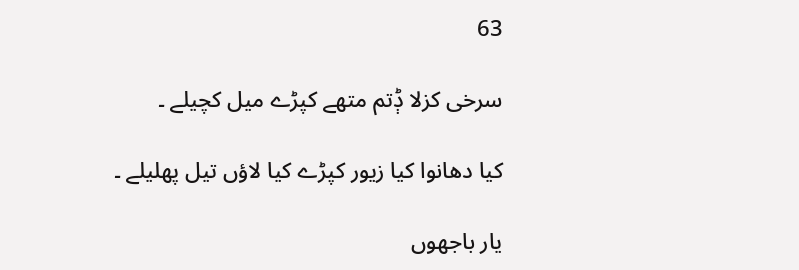63

سرخی کزلا ݙتم متھے کپڑے میل کچیلے ۔

کیا دھانوا کیا زیور کپڑے کیا لاؤں تیل پھلیلے ۔

یار باجھوں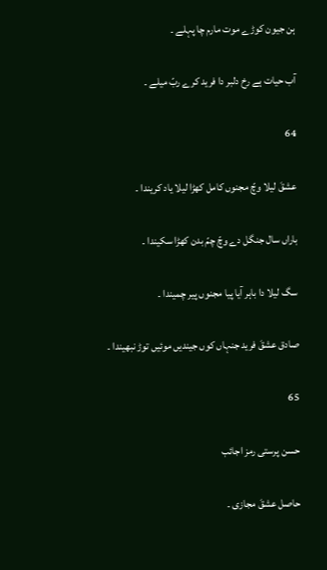ہن جیون کوڑے موت مارم چا پہلے ۔

آب حیات ہے رخ دلبر دا فرید کرے ربّ میلے ۔

64

عشقَ لیلا وچّ مجنوں کامل کھڑا لیلا یاد کریندا ۔

باراں سال جنگل دے وچّ چمّ بدن کھڑا سکیندا ۔

سگ لیلا دا باہر آیا پیا مجنوں پیر چمیندا ۔

صادق عشقَ فرید جنہاں کوں جیندیں موئیں توڑ نبھیندا ۔

65

حسن پرستی رمز اجائب

حاصل عشقَ مجازی ۔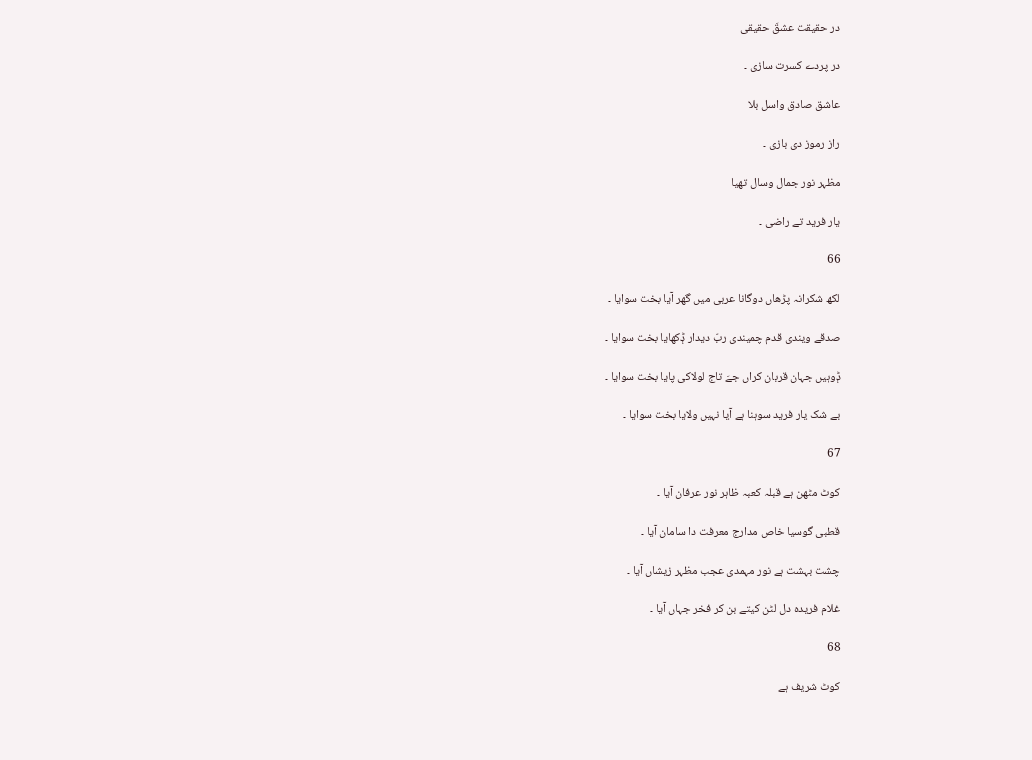در حقیقت عشقَ حقیقی

در پردے کسرت سازی ۔

عاشق صادق واسل بلا

راز رموز دی بازی ۔

مظہر نور جمال وسال تھیا

یار فرید تے راضی ۔

66

لکھ شکرانہ پڑھاں دوگانا عربی میں گھر آیا بخت سوایا ۔

صدقے ویندی قدم چمیندی ربّ دیدار ݙکھایا بخت سوایا ۔

ݙوہیں جہان قربان کراں جےَ تاج لولاکی پایا بخت سوایا ۔

بے شک یار فرید سوہنا ہے آیا نہیں ولایا بخت سوایا ۔

67

کوٹ مٹھن ہے قبلہ کعبہ ظاہر نور عرفان آیا ۔

قطبی گوسیا خاص مدارج معرفت دا سامان آیا ۔

چشت بہشت ہے نور مہمدی عجب مظہر زیشاں آیا ۔

غلام فریدہ دل لٹن کیتے بن کر فخر جہاں آیا ۔

68

کوٹ شریف ہے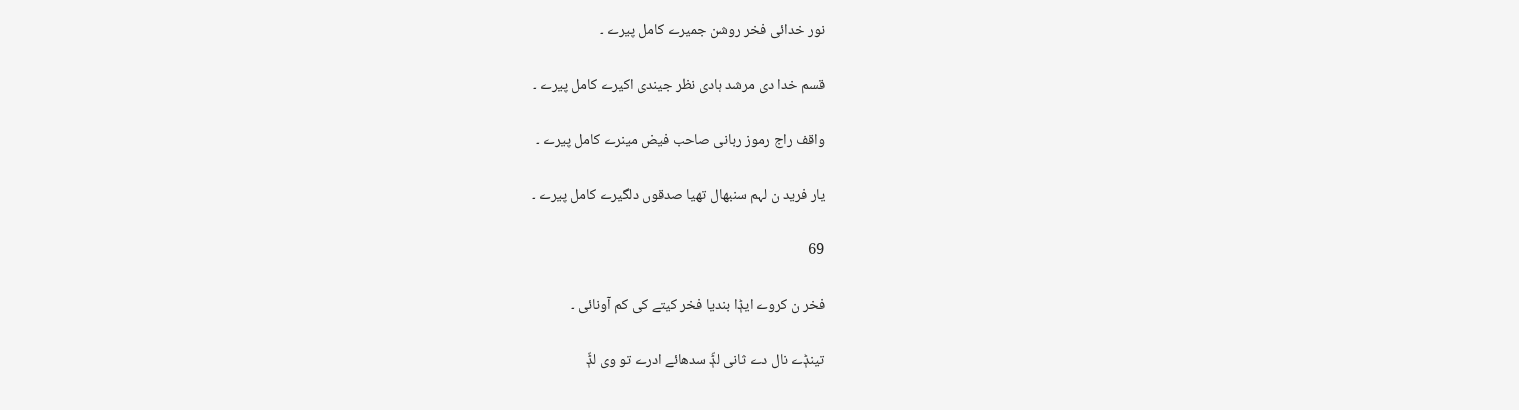نور خدائی فخر روشن جمیرے کامل پیرے ۔

قسم خدا دی مرشد ہادی نظر جیندی اکیرے کامل پیرے ۔

واقف راج رموز ربانی صاحب فیض مینرے کامل پیرے ۔

یار فرید ن لہم سنبھال تھیا صدقوں دلگیرے کامل پیرے ۔

69

فخر ن کروے ایݙا بندیا فخر کیتے کی کم آونائی ۔

تینݙے نال دے ثانی لݙّ سدھائے ادرے تو وی لݙّ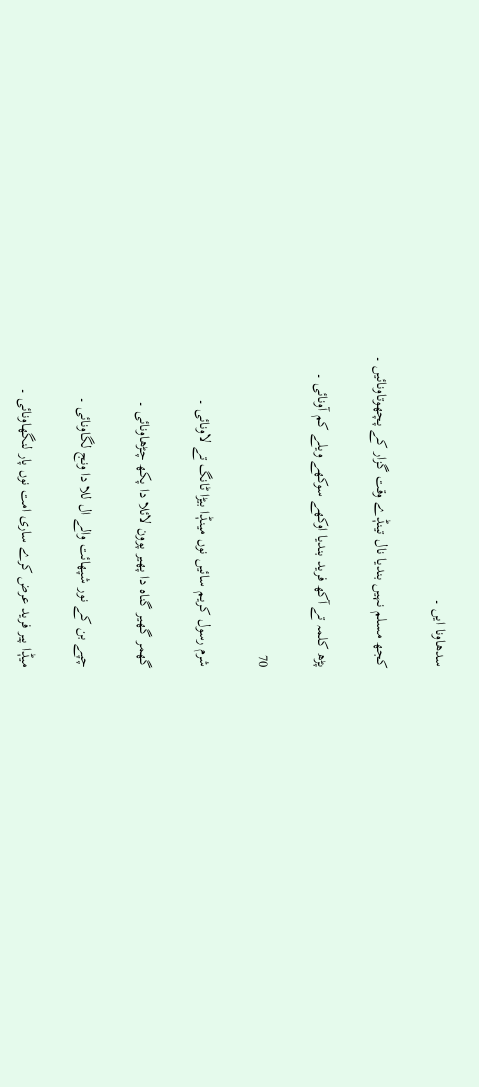سدھاونا ایں ۔

کجھ مسلم نہیں بندیا نال تینݙے وقت گزار کے پچھوتاونائیں ۔

پڑھ کلمہ تے آکھ فرید بندیا اوکھے سوکھے ویلے کم آونائی ۔

70

شرم رسول کریم سائیں نوں مینݙا بیڑا ٹانگ تے لاونائی ۔

گھمر گھیر گناہ دا پھیر پوون لائلا دا پکھ چڑھاونائی ۔

چپے بن کے نور شپھائت والے ال للا دا ونج لگاونائی ۔

میݙا پیر فرید عرض کرے ساری امت نوں پار لنگھاونائی ۔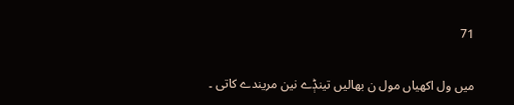71

میں ول اکھیاں مول ن بھالیں تینݙے نین مریندے کاتی ۔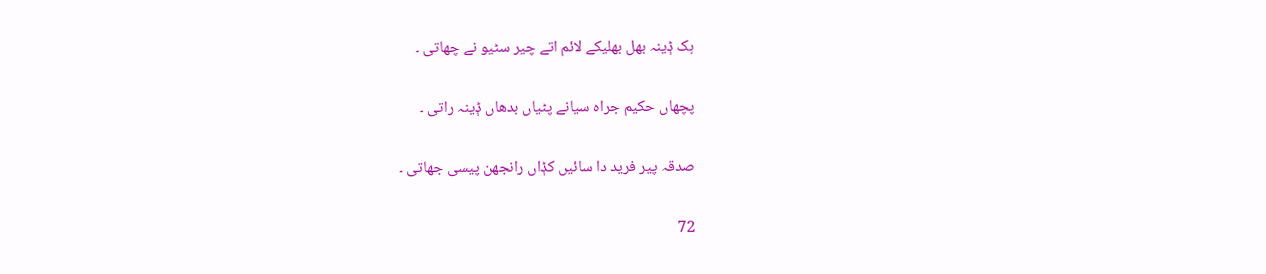ہک ݙینہ بھل بھلیکے لائم اتے چیر سٹیو نے چھاتی ۔

پچھاں حکیم جراہ سیانے پٹیاں بدھاں ݙینہ راتی ۔

صدقہ پیر فرید دا سائیں کݙاں رانجھن پیسی جھاتی ۔

72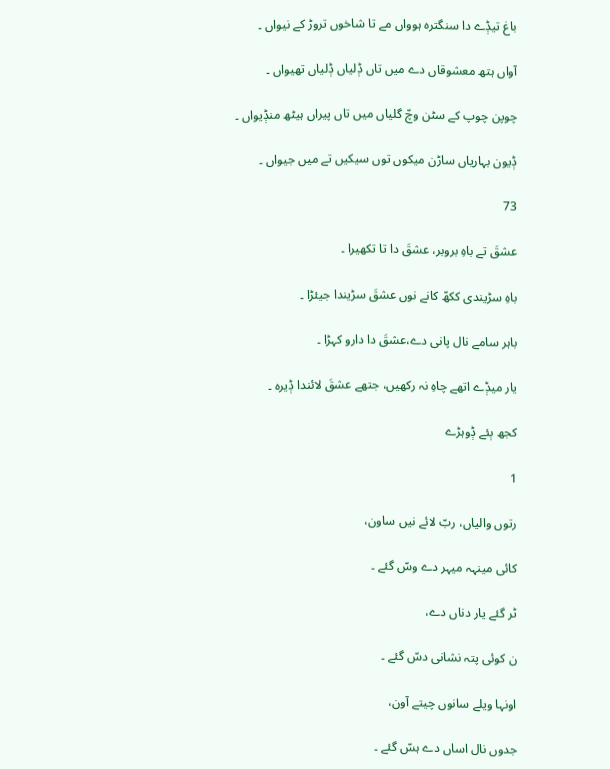باغ تیݙے دا سنگترہ ہوواں مے تا شاخوں تروڑ کے نیواں ۔

آواں ہتھ معشوقاں دے میں تاں ݙلیاں ݙلیاں تھیواں ۔

چوپن چوپ کے سٹن وچّ گلیاں میں تاں پیراں ہیٹھ منݙیواں ۔

ݙیون بہاریاں ساڑن میکوں توں سیکیں تے میں جیواں ۔

73

عشقَ تے باہِ بروبر، عشقَ دا تا تکھیرا ۔

باہِ سڑیندی ککھّ کانے نوں عشقَ سڑیندا جیئڑا ۔

باہر سامے نال پانی دے،عشقَ دا دارو کہڑا ۔

یار میݙے اتھے چاہِ نہ رکھیں، جتھے عشقَ لائندا ݙیرہ ۔

کجھ ٻئے ݙوہڑے

1

رتوں والیاں، ربّ لائے نیں ساون،

کائی مینہہ میہر دے وسّ گئے ۔

ٹر گئے یار دناں دے،

ن کوئی پتہ نشانی دسّ گئے ۔

اونہا ویلے سانوں چیتے آون،

جدوں نال اساں دے ہسّ گئے ۔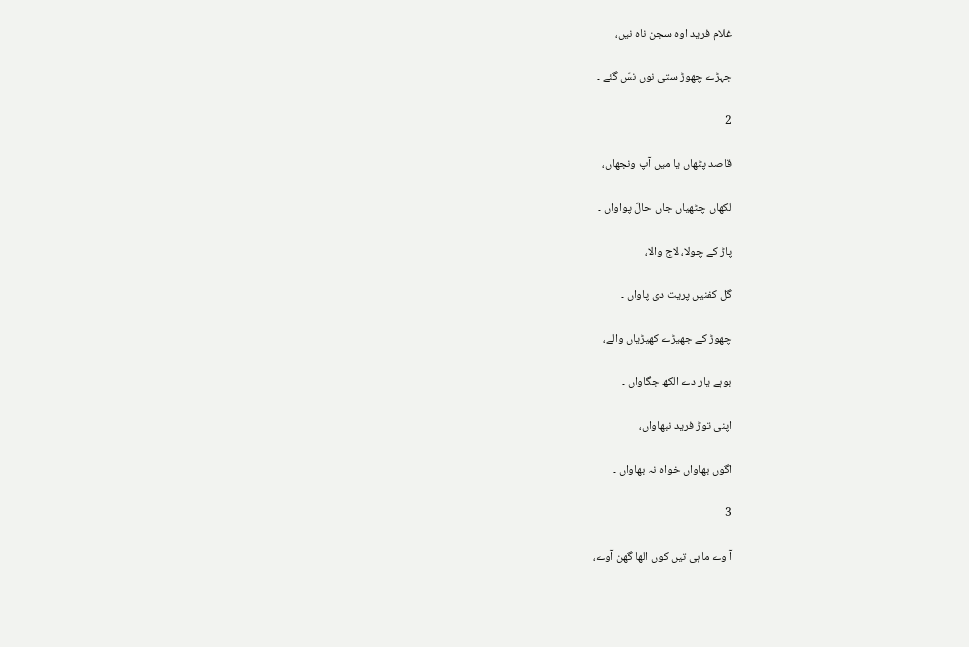غلام فرید اوہ سجن ناہ نیں،

جہڑے چھوڑ ستی نوں نسّ گئے ۔

2

قاصد پٹھاں یا میں آپ ونجھاں،

لکھاں چٹھیاں جاں حالَ پواواں ۔

پاڑ کے چولا، لاج والا،

گل کفنیں پریت دی پاواں ۔

چھوڑ کے جھیڑے کھیڑیاں والے،

بوہے یار دے الکھ جگاواں ۔

اپنی توڑ فرید نبھاواں،

اگوں بھاواں خواہ نہ بھاواں ۔

3

آ وے ماہی تیں کوں الھا گھن آوے،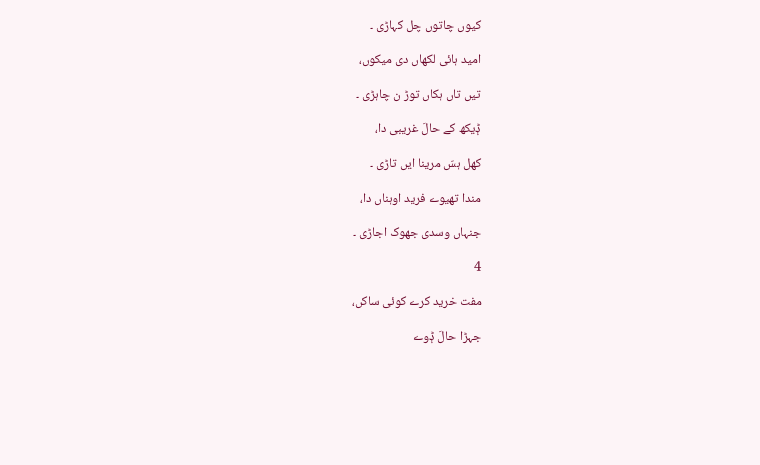کیوں چاتوں چل کہاڑی ۔

امید ہائی لکھاں دی میکوں،

تیں تاں ہکاں توڑ ن چاہڑی ۔

ݙیکھ کے حالَ غریبی دا،

کھل ہسّ مرینا ایں تاڑی ۔

مندا تھیوے فرید اوہناں دا،

جنہاں وسدی جھوک اجاڑی ۔

4

مفت خرید کرے کوئی ساکں،

جہڑا حالَ ݙوے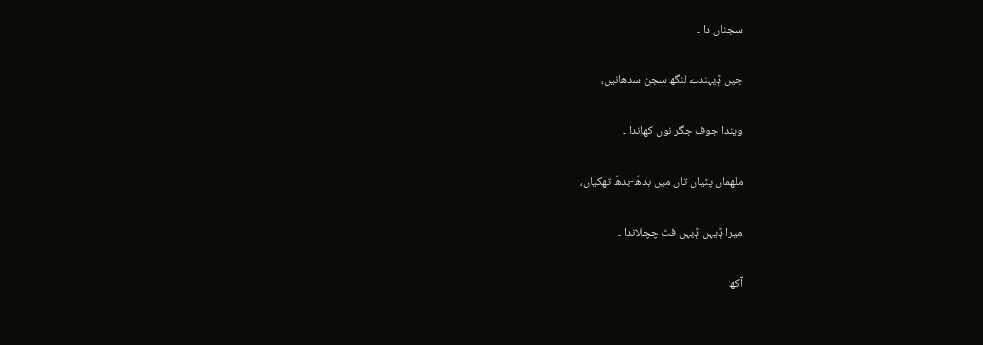سجناں دا ۔

جیں ݙیہندے لنگھ سجن سدھانیں،

ویندا جوف جگر نوں کھاندا ۔

ملھماں پٹیاں تاں میں بدھّ-بدھّ تھکیاں،

میرا ݙیہں ݙیہں فٹ چچلاندا ۔

آکھ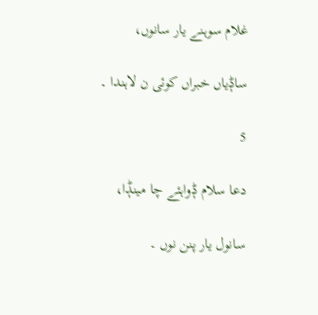غلام سوہنے یار سانوں،

ساݙیاں خبراں کوئی ن لاہندا ۔

5

دعا سلام ݙواہئے چا مینݙا،

سانول یار پنن نوں ۔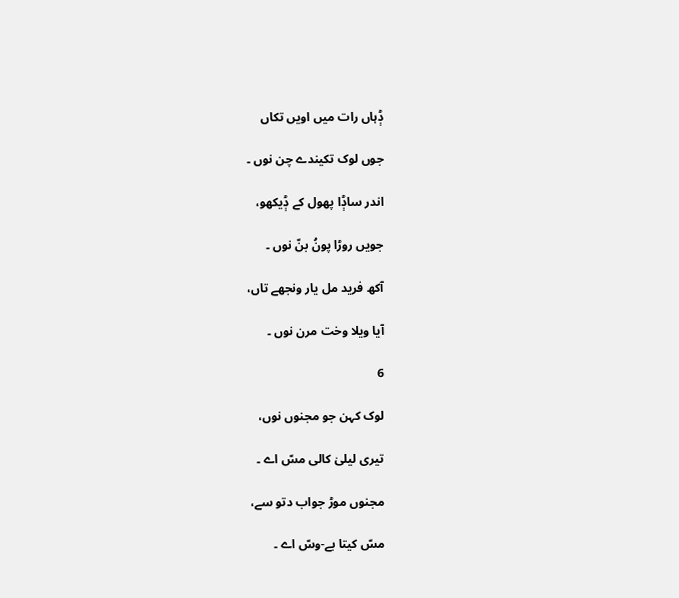ݙہاں رات میں اویں تکاں

جوں لوک تکیندے چن نوں ۔

اندر ساݙا پھول کے ݙیکھو،

جویں روڑا پونُ بنّ نوں ۔

آکھ فرید مل یار ونجھے تاں،

آیا ویلا وخت مرن نوں ۔

6

لوک کہن جو مجنوں نوں،

تیری لیلیٰ کالی مسّ اے ۔

مجنوں موڑ جواب دتو سے،

مسّ کیتا بے-وسّ اے ۔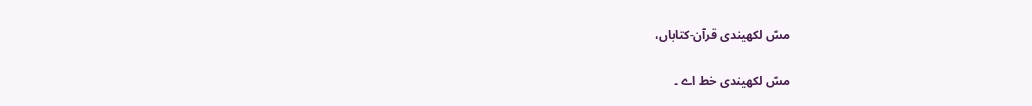مسّ لکھیندی قرآن-کتاباں،

مسّ لکھیندی خط اے ۔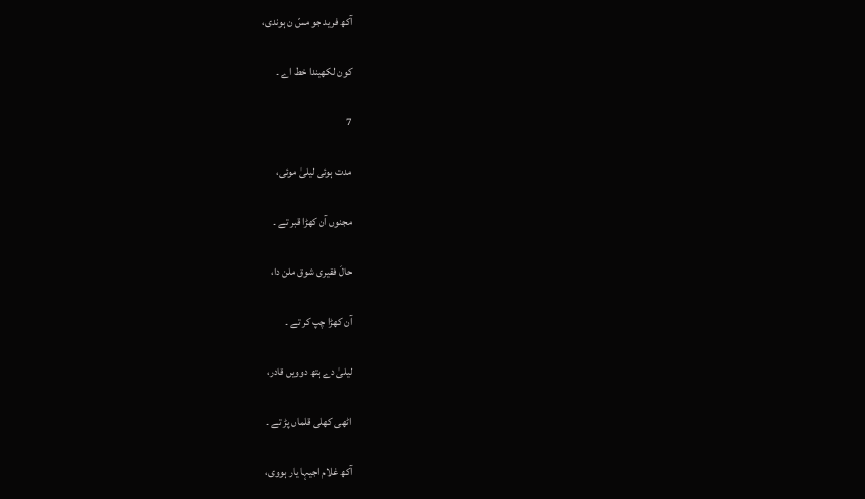آکھ فرید جو مسّ ن ہوندی،

کون لکھیندا خط اے ۔

7

مدت ہوئی لیلیٰ موئی،

مجنوں آن کھڑا قبر تے ۔

حالَ فقیری شوق ملن دا،

آن کھڑا چپ کر تے ۔

لیلیٰ دے ہتھ دوویں قادر،

اٹھی کھلی قلماں پڑ تے ۔

آکھ غلام اجیہا یار ہووی،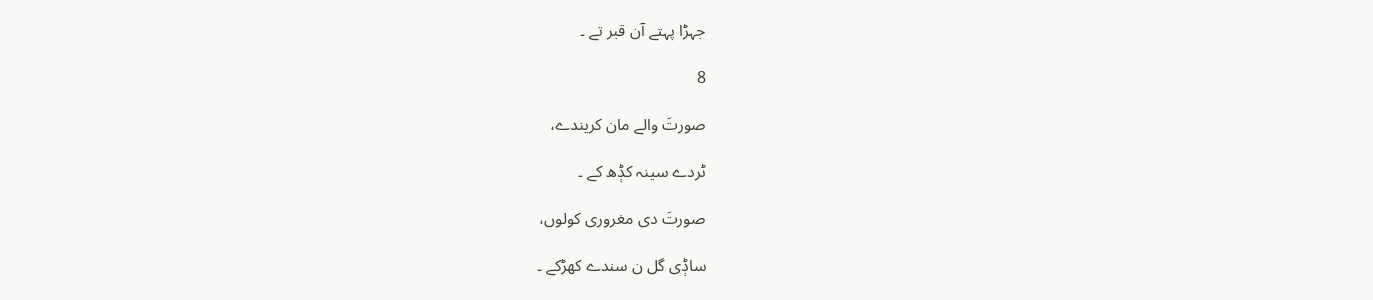جہڑا پہتے آن قبر تے ۔

8

صورتَ والے مان کریندے،

ٹردے سینہ کݙھ کے ۔

صورتَ دی مغروری کولوں،

ساݙی گل ن سندے کھڑکے ۔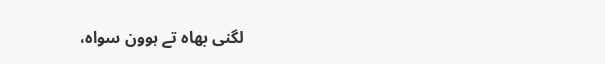لگنی بھاہ تے ہوون سواہ،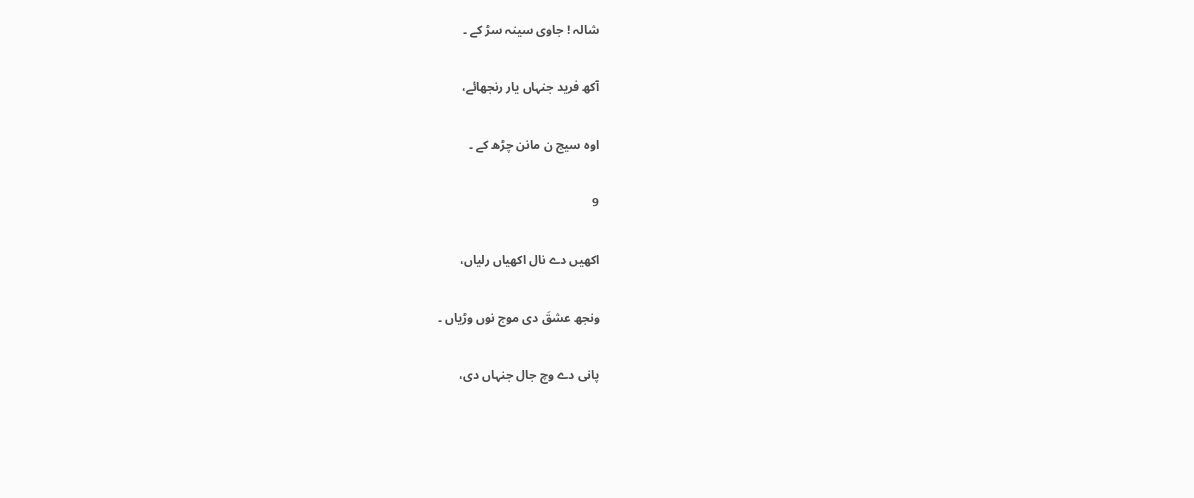شالہ ! جاوی سینہ سڑ کے ۔

آکھ فرید جنہاں یار رنجھائے،

اوہ سیج ن مانن چڑھ کے ۔

9

اکھیں دے نال اکھیاں رلیاں،

ونجھ عشقَ دی موج نوں وڑیاں ۔

پانی دے وچ جال جنہاں دی،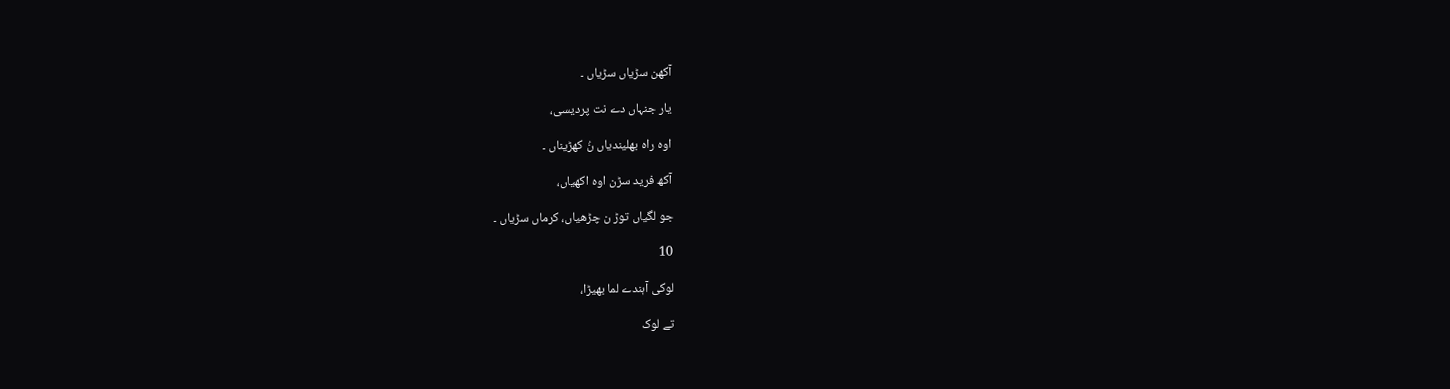آکھن سڑیاں سڑیاں ۔

یار جنہاں دے نت پردیسی،

اوہ راہ بھلیندیاں نُ کھڑیناں ۔

آکھ فرید سڑن اوہ اکھیاں،

جو لگیاں توڑ ن چڑھیاں، کرماں سڑیاں ۔

10

لوکی آہندے لما بھیڑا،

تے لوک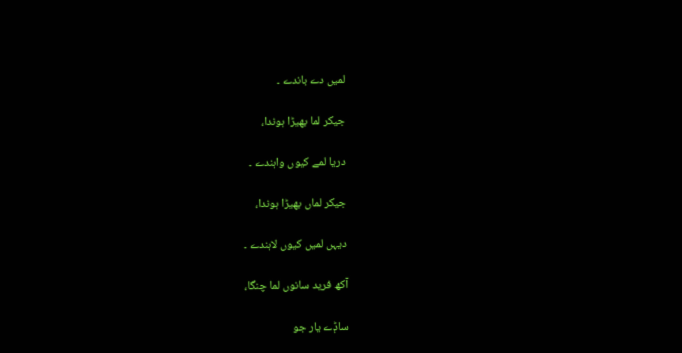لمیں دے باندے ۔

جیکر لما بھیڑا ہوندا،

دریا لمے کیوں واہندے ۔

جیکر لماں بھیڑا ہوندا،

دیہں لمیں کیوں لاہندے ۔

آکھ فرید سانوں لما چنگا،

ساݙے یار جو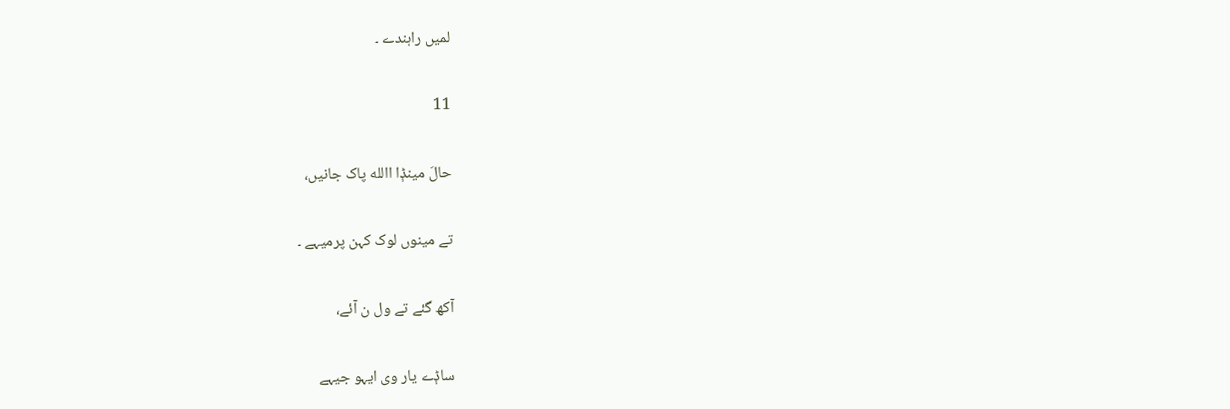لمیں راہندے ۔

11

حالَ مینݙا االله پاک جانیں،

تے مینوں لوک کہن پرمیہے ۔

آکھ گئے تے ول ن آئے،

ساݙے یار وی ایہو جیہے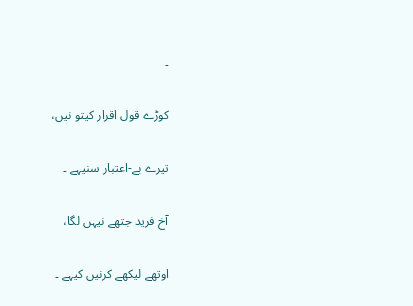۔

کوڑے قول اقرار کیتو نیں،

تیرے بے-اعتبار سنیہے ۔

آخ فرید جتھے نیہں لگا،

اوتھے لیکھے کرنیں کیہے ۔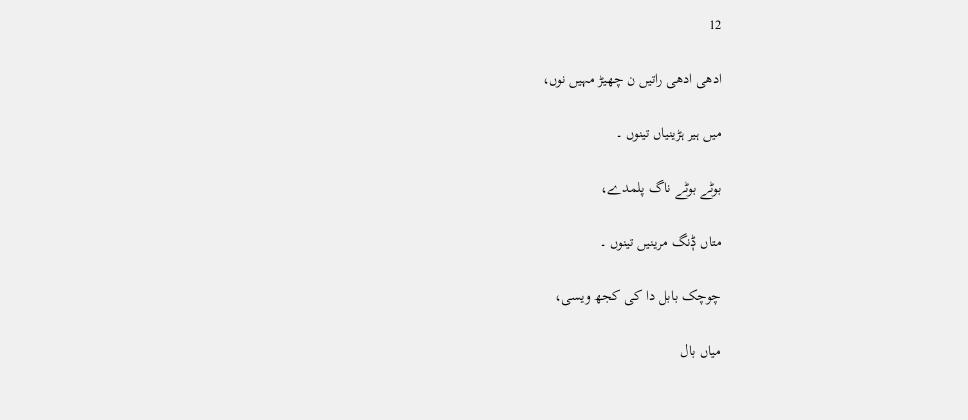12

ادھی ادھی راتیں ن چھیڑ مہیں نوں،

میں ہیر ہڑینیاں تینوں ۔

بوٹے بوٹے ناگ پلمدے،

متاں ݙنگ مرینیں تینوں ۔

چوچک بابل دا کی کجھ ویسی،

میاں بال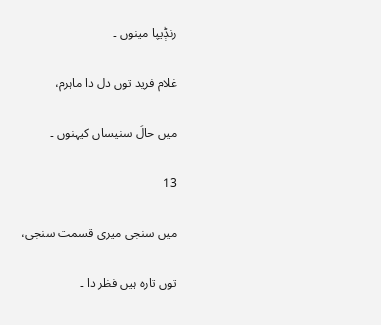رنݙیپا مینوں ۔

غلام فرید توں دل دا ماہرم،

میں حالَ سنیساں کیہنوں ۔

13

میں سنجی میری قسمت سنجی،

توں تارہ ہیں فظر دا ۔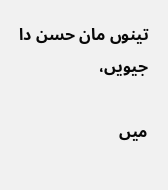تینوں مان حسن دا جیویں،

میں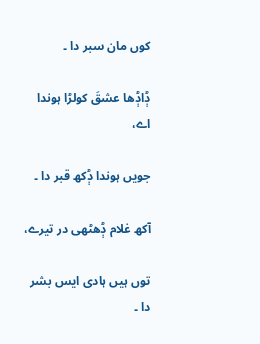کوں مان سبر دا ۔

ݙاݙھا عشقَ کولڑا ہوندا اے،

جویں ہوندا ݙکھ قبر دا ۔

آکھ غلام ݙھٹھی در تیرے،

توں ہیں ہادی ایس بشر دا ۔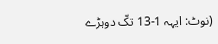(نوٹ: ایہہ 1-13 تکّ دوہڑے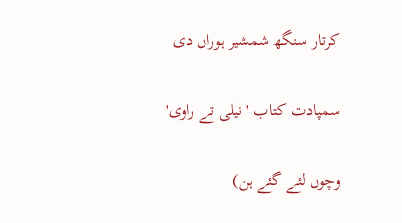کرتار سنگھ شمشیر ہوراں دی

سمپادت کتاب 'نیلی تے راوی'

وچوں لئے گئے ہن)